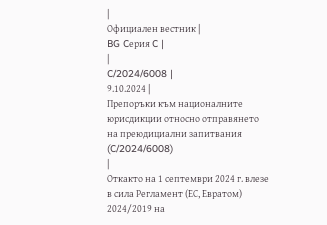|
Официален вестник |
BG Cерия C |
|
C/2024/6008 |
9.10.2024 |
Препоръки към националните юрисдикции относно отправянето на преюдициални запитвания
(C/2024/6008)
|
Откакто на 1 септември 2024 г. влезе в сила Регламент (ЕС, Евратом) 2024/2019 на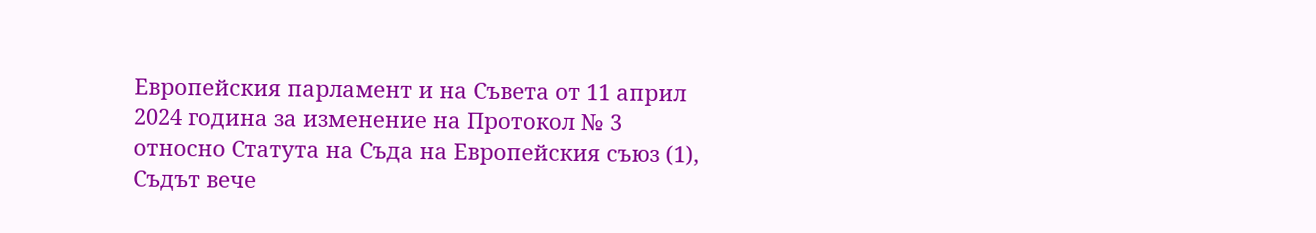Европейския парламент и на Съвета от 11 април 2024 година за изменение на Протокол № 3 относно Статута на Съда на Европейския съюз (1), Съдът вече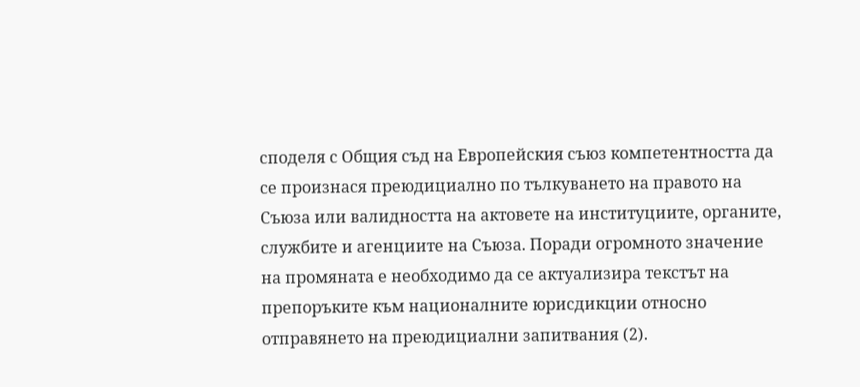споделя с Общия съд на Европейския съюз компетентността да се произнася преюдициално по тълкуването на правото на Съюза или валидността на актовете на институциите, органите, службите и агенциите на Съюза. Поради огромното значение на промяната е необходимо да се актуализира текстът на препоръките към националните юрисдикции относно отправянето на преюдициални запитвания (2).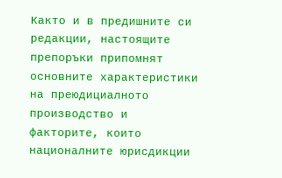Както и в предишните си редакции, настоящите препоръки припомнят основните характеристики на преюдициалното производство и факторите, които националните юрисдикции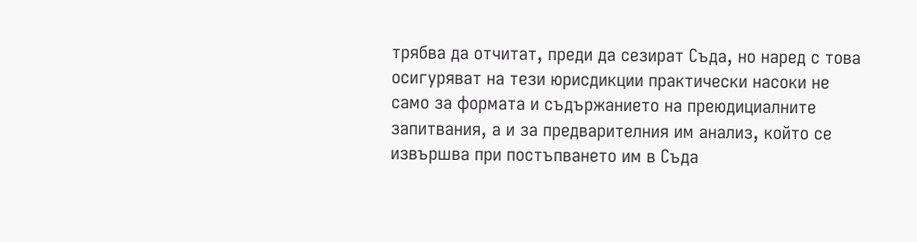трябва да отчитат, преди да сезират Съда, но наред с това осигуряват на тези юрисдикции практически насоки не само за формата и съдържанието на преюдициалните запитвания, а и за предварителния им анализ, който се извършва при постъпването им в Съда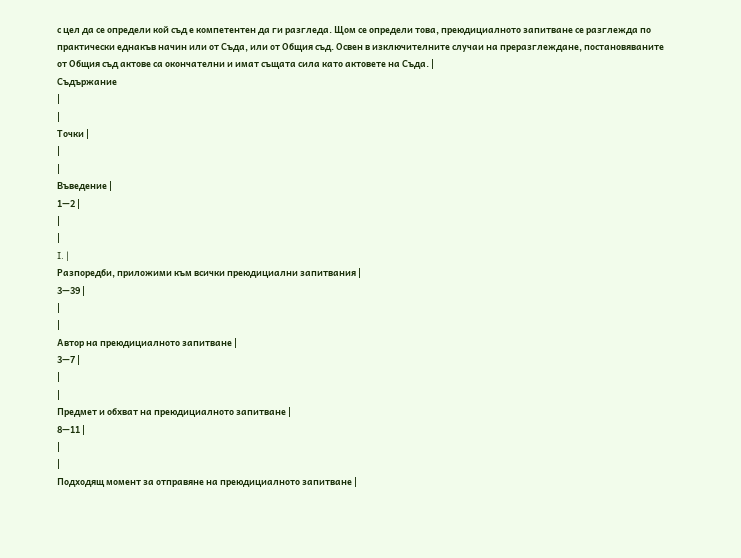с цел да се определи кой съд е компетентен да ги разгледа. Щом се определи това, преюдициалното запитване се разглежда по практически еднакъв начин или от Съда, или от Общия съд. Освен в изключителните случаи на преразглеждане, постановяваните от Общия съд актове са окончателни и имат същата сила като актовете на Съда. |
Съдържание
|
|
Точки |
|
|
Въведение |
1—2 |
|
|
I. |
Разпоредби, приложими към всички преюдициални запитвания |
3—39 |
|
|
Автор на преюдициалното запитване |
3—7 |
|
|
Предмет и обхват на преюдициалното запитване |
8—11 |
|
|
Подходящ момент за отправяне на преюдициалното запитване |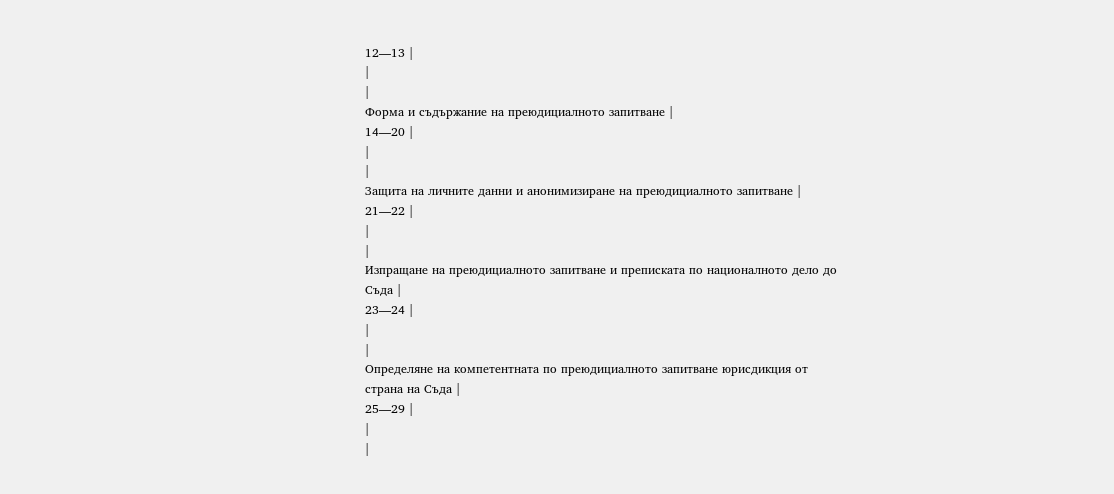12—13 |
|
|
Форма и съдържание на преюдициалното запитване |
14—20 |
|
|
Защита на личните данни и анонимизиране на преюдициалното запитване |
21—22 |
|
|
Изпращане на преюдициалното запитване и преписката по националното дело до Съда |
23—24 |
|
|
Определяне на компетентната по преюдициалното запитване юрисдикция от страна на Съда |
25—29 |
|
|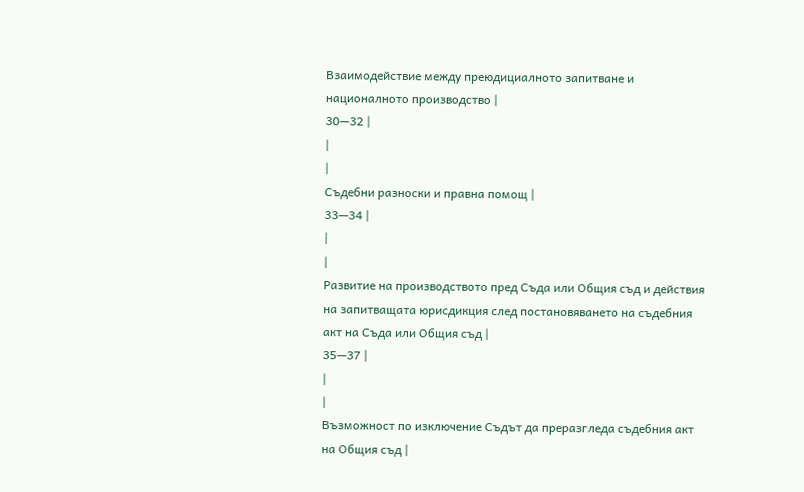Взаимодействие между преюдициалното запитване и националното производство |
30—32 |
|
|
Съдебни разноски и правна помощ |
33—34 |
|
|
Развитие на производството пред Съда или Общия съд и действия на запитващата юрисдикция след постановяването на съдебния акт на Съда или Общия съд |
35—37 |
|
|
Възможност по изключение Съдът да преразгледа съдебния акт на Общия съд |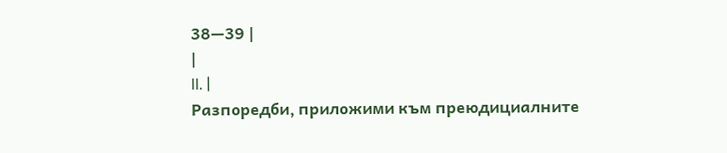38—39 |
|
II. |
Разпоредби, приложими към преюдициалните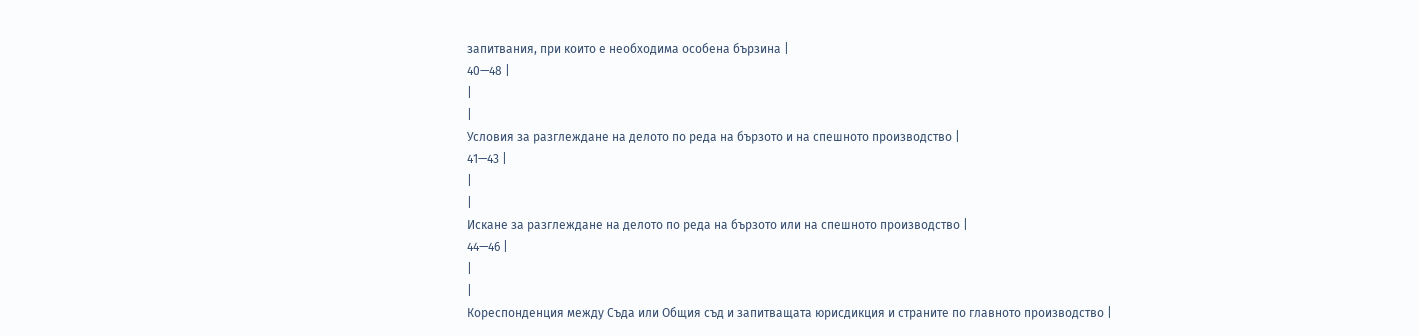запитвания, при които е необходима особена бързина |
40—48 |
|
|
Условия за разглеждане на делото по реда на бързото и на спешното производство |
41—43 |
|
|
Искане за разглеждане на делото по реда на бързото или на спешното производство |
44—46 |
|
|
Кореспонденция между Съда или Общия съд и запитващата юрисдикция и страните по главното производство |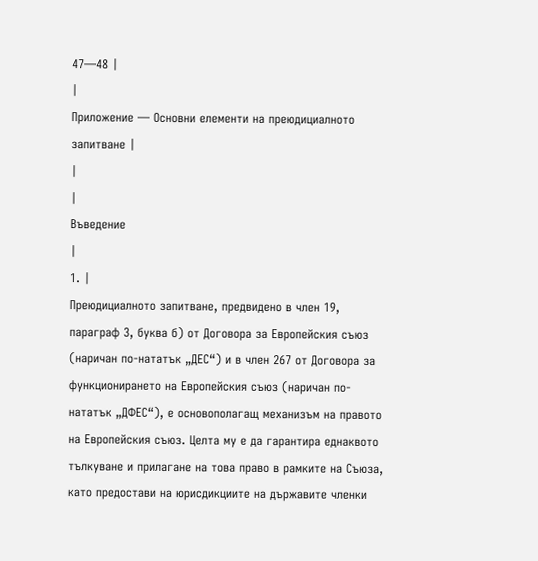47—48 |
|
Приложение — Основни елементи на преюдициалното запитване |
|
|
Въведение
|
1. |
Преюдициалното запитване, предвидено в член 19, параграф 3, буква б) от Договора за Европейския съюз (наричан по-нататък „ДЕС“) и в член 267 от Договора за функционирането на Европейския съюз (наричан по-нататък „ДФЕС“), е основополагащ механизъм на правото на Европейския съюз. Целта му е да гарантира еднаквото тълкуване и прилагане на това право в рамките на Съюза, като предостави на юрисдикциите на държавите членки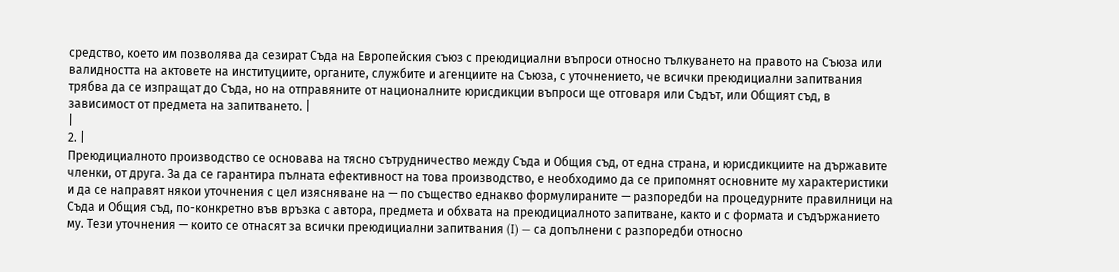средство, което им позволява да сезират Съда на Европейския съюз с преюдициални въпроси относно тълкуването на правото на Съюза или валидността на актовете на институциите, органите, службите и агенциите на Съюза, с уточнението, че всички преюдициални запитвания трябва да се изпращат до Съда, но на отправяните от националните юрисдикции въпроси ще отговаря или Съдът, или Общият съд, в зависимост от предмета на запитването. |
|
2. |
Преюдициалното производство се основава на тясно сътрудничество между Съда и Общия съд, от една страна, и юрисдикциите на държавите членки, от друга. За да се гарантира пълната ефективност на това производство, е необходимо да се припомнят основните му характеристики и да се направят някои уточнения с цел изясняване на — по същество еднакво формулираните — разпоредби на процедурните правилници на Съда и Общия съд, по-конкретно във връзка с автора, предмета и обхвата на преюдициалното запитване, както и с формата и съдържанието му. Тези уточнения — които се отнасят за всички преюдициални запитвания (I) — са допълнени с разпоредби относно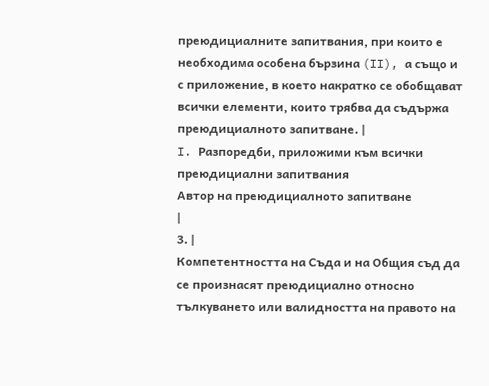преюдициалните запитвания, при които е необходима особена бързина (II), а също и с приложение, в което накратко се обобщават всички елементи, които трябва да съдържа преюдициалното запитване. |
I. Разпоредби, приложими към всички преюдициални запитвания
Автор на преюдициалното запитване
|
3. |
Компетентността на Съда и на Общия съд да се произнасят преюдициално относно тълкуването или валидността на правото на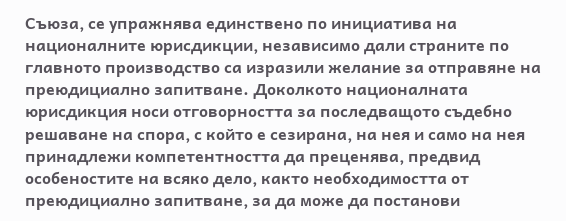Съюза, се упражнява единствено по инициатива на националните юрисдикции, независимо дали страните по главното производство са изразили желание за отправяне на преюдициално запитване. Доколкото националната юрисдикция носи отговорността за последващото съдебно решаване на спора, с който е сезирана, на нея и само на нея принадлежи компетентността да преценява, предвид особеностите на всяко дело, както необходимостта от преюдициално запитване, за да може да постанови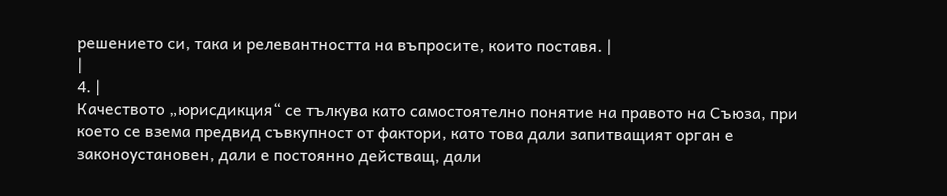решението си, така и релевантността на въпросите, които поставя. |
|
4. |
Качеството „юрисдикция“ се тълкува като самостоятелно понятие на правото на Съюза, при което се взема предвид съвкупност от фактори, като това дали запитващият орган е законоустановен, дали е постоянно действащ, дали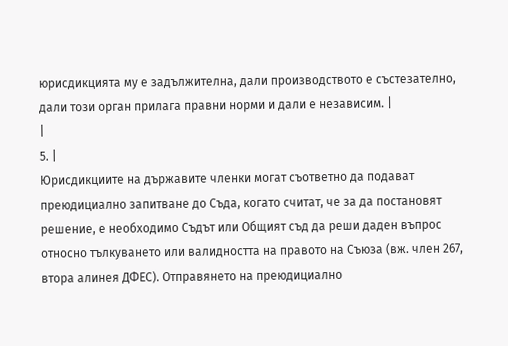юрисдикцията му е задължителна, дали производството е състезателно, дали този орган прилага правни норми и дали е независим. |
|
5. |
Юрисдикциите на държавите членки могат съответно да подават преюдициално запитване до Съда, когато считат, че за да постановят решение, е необходимо Съдът или Общият съд да реши даден въпрос относно тълкуването или валидността на правото на Съюза (вж. член 267, втора алинея ДФЕС). Отправянето на преюдициално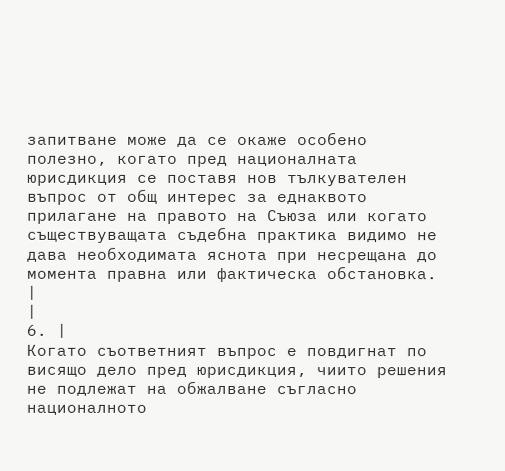запитване може да се окаже особено полезно, когато пред националната юрисдикция се поставя нов тълкувателен въпрос от общ интерес за еднаквото прилагане на правото на Съюза или когато съществуващата съдебна практика видимо не дава необходимата яснота при несрещана до момента правна или фактическа обстановка. |
|
6. |
Когато съответният въпрос е повдигнат по висящо дело пред юрисдикция, чиито решения не подлежат на обжалване съгласно националното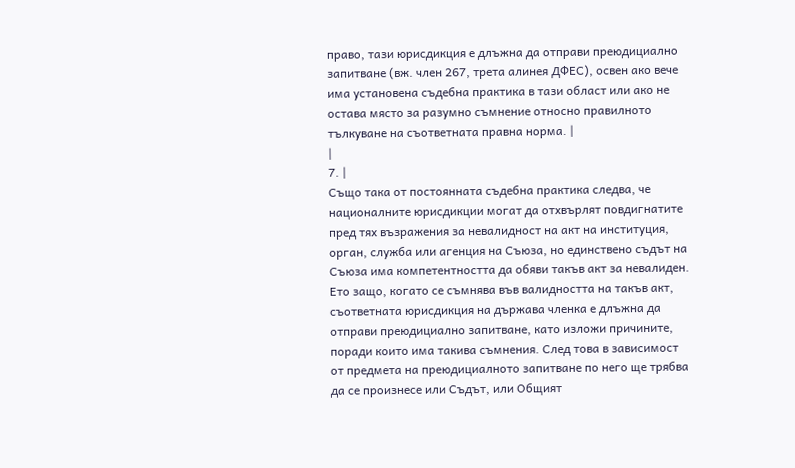право, тази юрисдикция е длъжна да отправи преюдициално запитване (вж. член 267, трета алинея ДФЕС), освен ако вече има установена съдебна практика в тази област или ако не остава място за разумно съмнение относно правилното тълкуване на съответната правна норма. |
|
7. |
Също така от постоянната съдебна практика следва, че националните юрисдикции могат да отхвърлят повдигнатите пред тях възражения за невалидност на акт на институция, орган, служба или агенция на Съюза, но единствено съдът на Съюза има компетентността да обяви такъв акт за невалиден. Ето защо, когато се съмнява във валидността на такъв акт, съответната юрисдикция на държава членка е длъжна да отправи преюдициално запитване, като изложи причините, поради които има такива съмнения. След това в зависимост от предмета на преюдициалното запитване по него ще трябва да се произнесе или Съдът, или Общият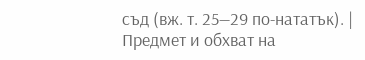съд (вж. т. 25—29 по-нататък). |
Предмет и обхват на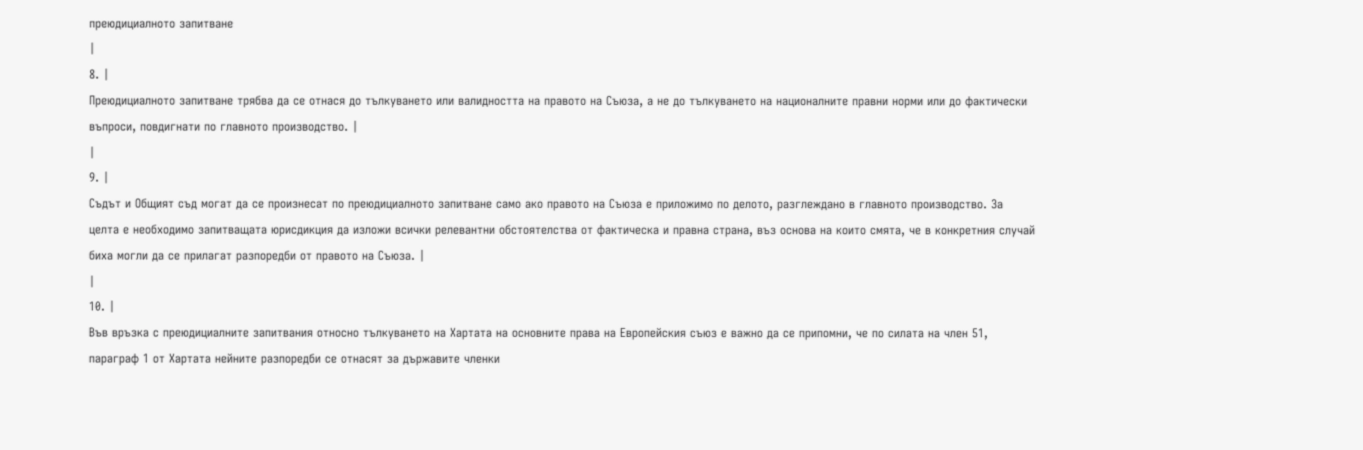преюдициалното запитване
|
8. |
Преюдициалното запитване трябва да се отнася до тълкуването или валидността на правото на Съюза, а не до тълкуването на националните правни норми или до фактически въпроси, повдигнати по главното производство. |
|
9. |
Съдът и Общият съд могат да се произнесат по преюдициалното запитване само ако правото на Съюза е приложимо по делото, разглеждано в главното производство. За целта е необходимо запитващата юрисдикция да изложи всички релевантни обстоятелства от фактическа и правна страна, въз основа на които смята, че в конкретния случай биха могли да се прилагат разпоредби от правото на Съюза. |
|
10. |
Във връзка с преюдициалните запитвания относно тълкуването на Хартата на основните права на Европейския съюз е важно да се припомни, че по силата на член 51, параграф 1 от Хартата нейните разпоредби се отнасят за държавите членки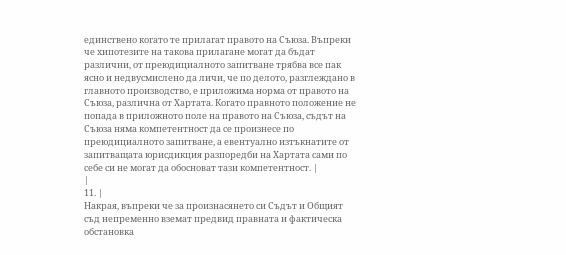единствено когато те прилагат правото на Съюза. Въпреки че хипотезите на такова прилагане могат да бъдат различни, от преюдициалното запитване трябва все пак ясно и недвусмислено да личи, че по делото, разглеждано в главното производство, е приложима норма от правото на Съюза, различна от Хартата. Когато правното положение не попада в приложното поле на правото на Съюза, съдът на Съюза няма компетентност да се произнесе по преюдициалното запитване, а евентуално изтъкнатите от запитващата юрисдикция разпоредби на Хартата сами по себе си не могат да обосноват тази компетентност. |
|
11. |
Накрая, въпреки че за произнасянето си Съдът и Общият съд непременно вземат предвид правната и фактическа обстановка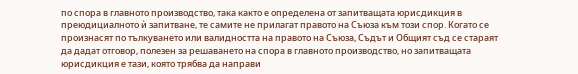по спора в главното производство, така както е определена от запитващата юрисдикция в преюдициалното ѝ запитване, те самите не прилагат правото на Съюза към този спор. Когато се произнасят по тълкуването или валидността на правото на Съюза, Съдът и Общият съд се стараят да дадат отговор, полезен за решаването на спора в главното производство, но запитващата юрисдикция е тази, която трябва да направи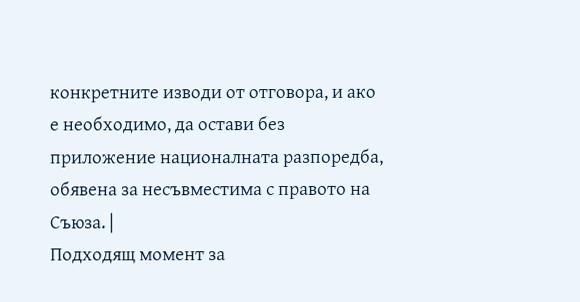конкретните изводи от отговора, и ако е необходимо, да остави без приложение националната разпоредба, обявена за несъвместима с правото на Съюза. |
Подходящ момент за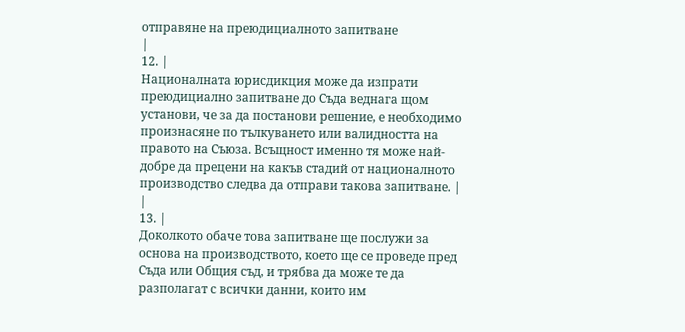отправяне на преюдициалното запитване
|
12. |
Националната юрисдикция може да изпрати преюдициално запитване до Съда веднага щом установи, че за да постанови решение, е необходимо произнасяне по тълкуването или валидността на правото на Съюза. Всъщност именно тя може най-добре да прецени на какъв стадий от националното производство следва да отправи такова запитване. |
|
13. |
Доколкото обаче това запитване ще послужи за основа на производството, което ще се проведе пред Съда или Общия съд, и трябва да може те да разполагат с всички данни, които им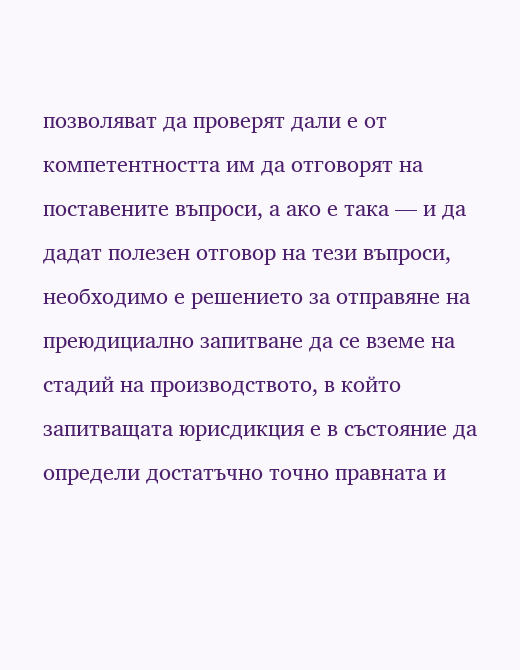позволяват да проверят дали е от компетентността им да отговорят на поставените въпроси, а ако е така — и да дадат полезен отговор на тези въпроси, необходимо е решението за отправяне на преюдициално запитване да се вземе на стадий на производството, в който запитващата юрисдикция е в състояние да определи достатъчно точно правната и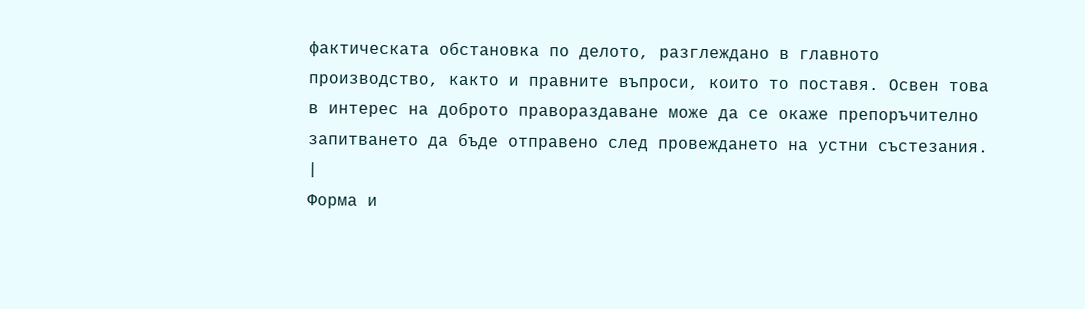фактическата обстановка по делото, разглеждано в главното производство, както и правните въпроси, които то поставя. Освен това в интерес на доброто правораздаване може да се окаже препоръчително запитването да бъде отправено след провеждането на устни състезания. |
Форма и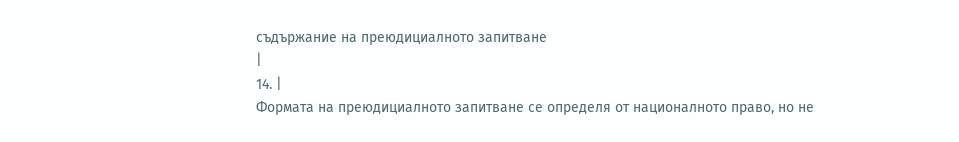съдържание на преюдициалното запитване
|
14. |
Формата на преюдициалното запитване се определя от националното право, но не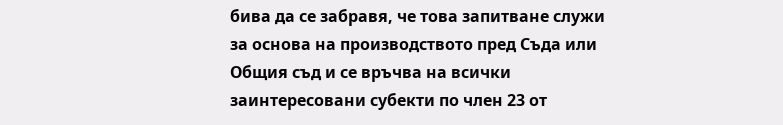бива да се забравя, че това запитване служи за основа на производството пред Съда или Общия съд и се връчва на всички заинтересовани субекти по член 23 от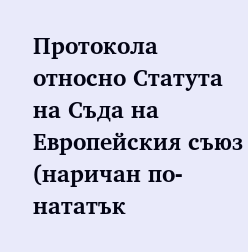Протокола относно Статута на Съда на Европейския съюз (наричан по-нататък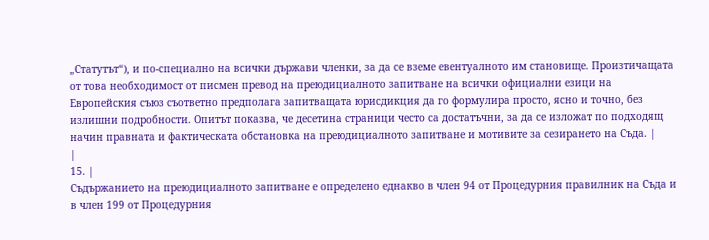„Статутът“), и по-специално на всички държави членки, за да се вземе евентуалното им становище. Произтичащата от това необходимост от писмен превод на преюдициалното запитване на всички официални езици на Европейския съюз съответно предполага запитващата юрисдикция да го формулира просто, ясно и точно, без излишни подробности. Опитът показва, че десетина страници често са достатъчни, за да се изложат по подходящ начин правната и фактическата обстановка на преюдициалното запитване и мотивите за сезирането на Съда. |
|
15. |
Съдържанието на преюдициалното запитване е определено еднакво в член 94 от Процедурния правилник на Съда и в член 199 от Процедурния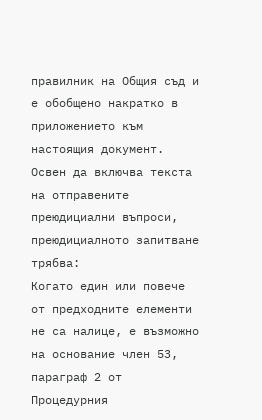правилник на Общия съд и е обобщено накратко в приложението към настоящия документ. Освен да включва текста на отправените преюдициални въпроси, преюдициалното запитване трябва:
Когато един или повече от предходните елементи не са налице, е възможно на основание член 53, параграф 2 от Процедурния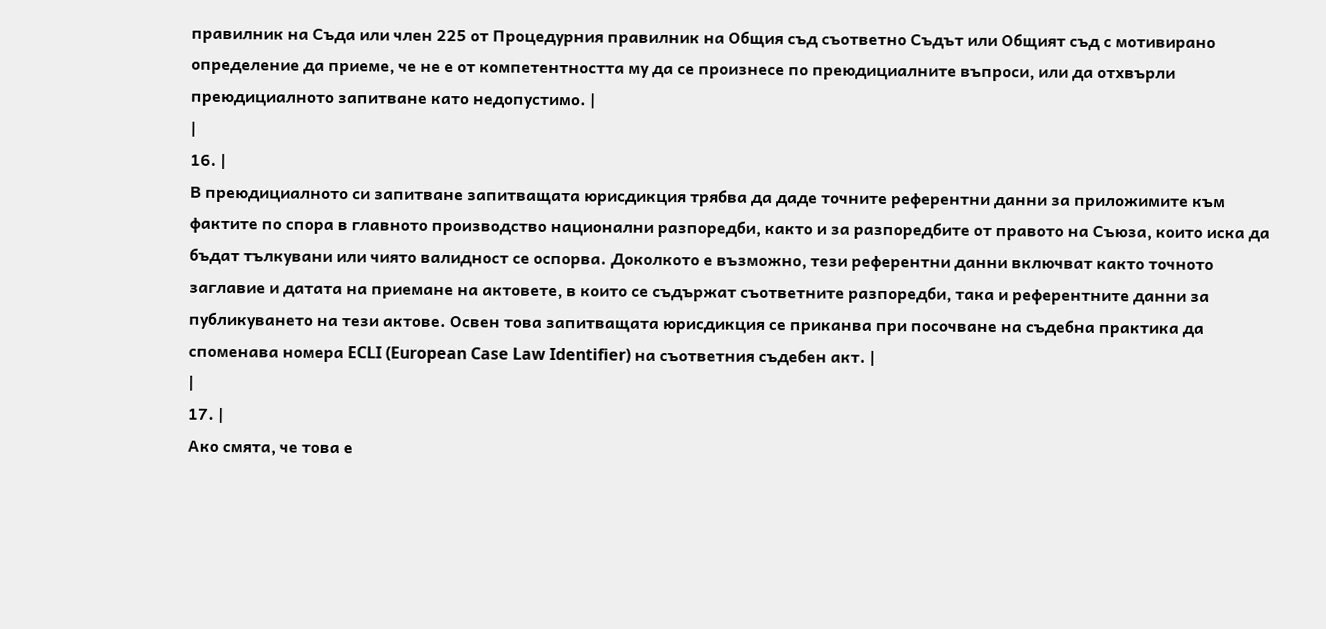правилник на Съда или член 225 от Процедурния правилник на Общия съд съответно Съдът или Общият съд с мотивирано определение да приеме, че не е от компетентността му да се произнесе по преюдициалните въпроси, или да отхвърли преюдициалното запитване като недопустимо. |
|
16. |
В преюдициалното си запитване запитващата юрисдикция трябва да даде точните референтни данни за приложимите към фактите по спора в главното производство национални разпоредби, както и за разпоредбите от правото на Съюза, които иска да бъдат тълкувани или чиято валидност се оспорва. Доколкото е възможно, тези референтни данни включват както точното заглавие и датата на приемане на актовете, в които се съдържат съответните разпоредби, така и референтните данни за публикуването на тези актове. Освен това запитващата юрисдикция се приканва при посочване на съдебна практика да споменава номера ECLI (European Case Law Identifier) на съответния съдебен акт. |
|
17. |
Ако смята, че това е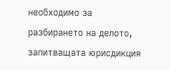необходимо за разбирането на делото, запитващата юрисдикция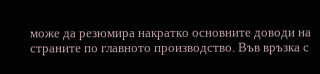може да резюмира накратко основните доводи на страните по главното производство. Във връзка с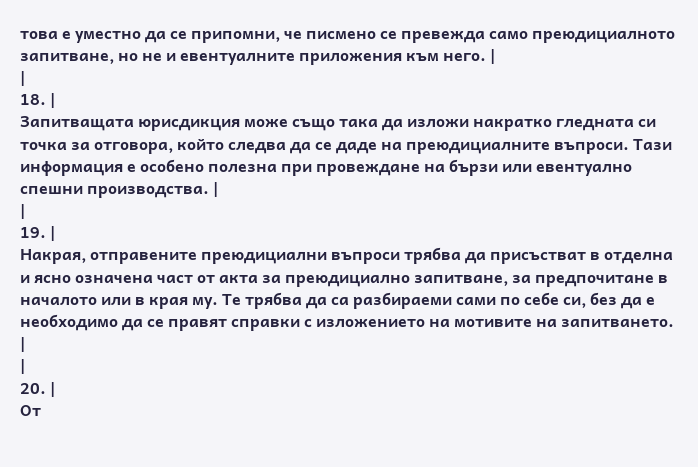това е уместно да се припомни, че писмено се превежда само преюдициалното запитване, но не и евентуалните приложения към него. |
|
18. |
Запитващата юрисдикция може също така да изложи накратко гледната си точка за отговора, който следва да се даде на преюдициалните въпроси. Тази информация е особено полезна при провеждане на бързи или евентуално спешни производства. |
|
19. |
Накрая, отправените преюдициални въпроси трябва да присъстват в отделна и ясно означена част от акта за преюдициално запитване, за предпочитане в началото или в края му. Те трябва да са разбираеми сами по себе си, без да е необходимо да се правят справки с изложението на мотивите на запитването. |
|
20. |
От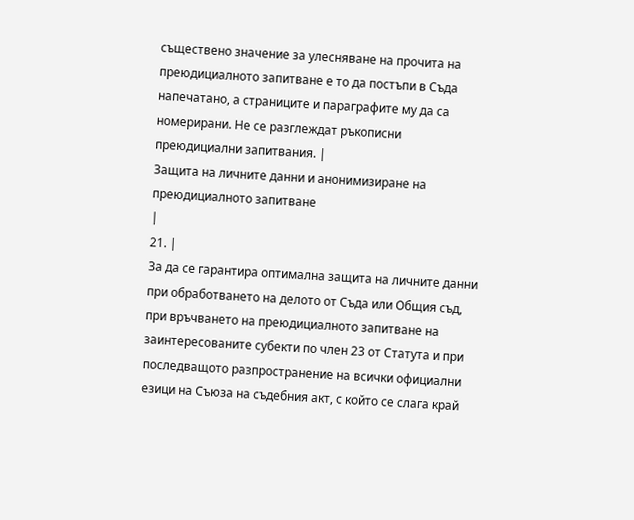съществено значение за улесняване на прочита на преюдициалното запитване е то да постъпи в Съда напечатано, а страниците и параграфите му да са номерирани. Не се разглеждат ръкописни преюдициални запитвания. |
Защита на личните данни и анонимизиране на преюдициалното запитване
|
21. |
За да се гарантира оптимална защита на личните данни при обработването на делото от Съда или Общия съд, при връчването на преюдициалното запитване на заинтересованите субекти по член 23 от Статута и при последващото разпространение на всички официални езици на Съюза на съдебния акт, с който се слага край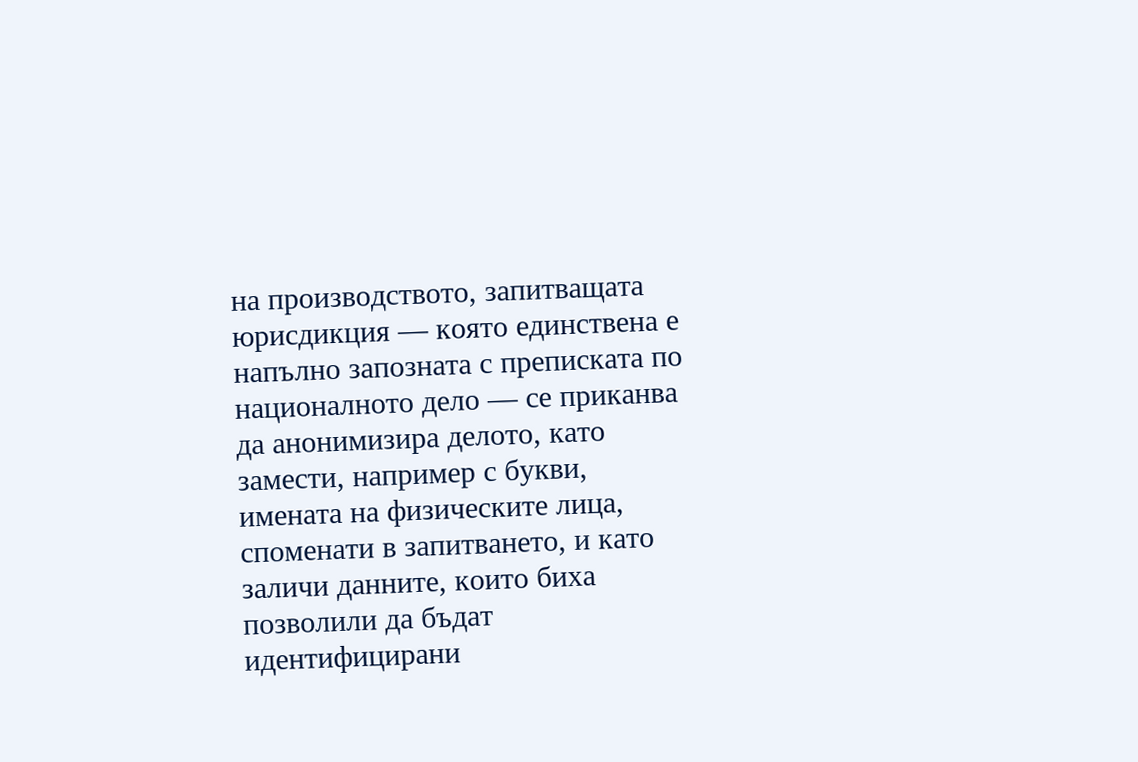на производството, запитващата юрисдикция — която единствена е напълно запозната с преписката по националното дело — се приканва да анонимизира делото, като замести, например с букви, имената на физическите лица, споменати в запитването, и като заличи данните, които биха позволили да бъдат идентифицирани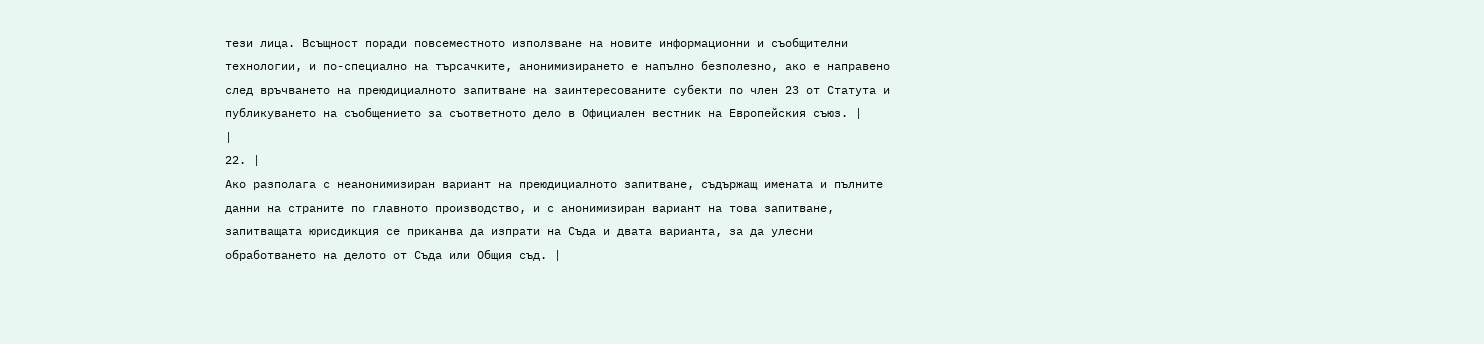тези лица. Всъщност поради повсеместното използване на новите информационни и съобщителни технологии, и по-специално на търсачките, анонимизирането е напълно безполезно, ако е направено след връчването на преюдициалното запитване на заинтересованите субекти по член 23 от Статута и публикуването на съобщението за съответното дело в Официален вестник на Европейския съюз. |
|
22. |
Ако разполага с неанонимизиран вариант на преюдициалното запитване, съдържащ имената и пълните данни на страните по главното производство, и с анонимизиран вариант на това запитване, запитващата юрисдикция се приканва да изпрати на Съда и двата варианта, за да улесни обработването на делото от Съда или Общия съд. |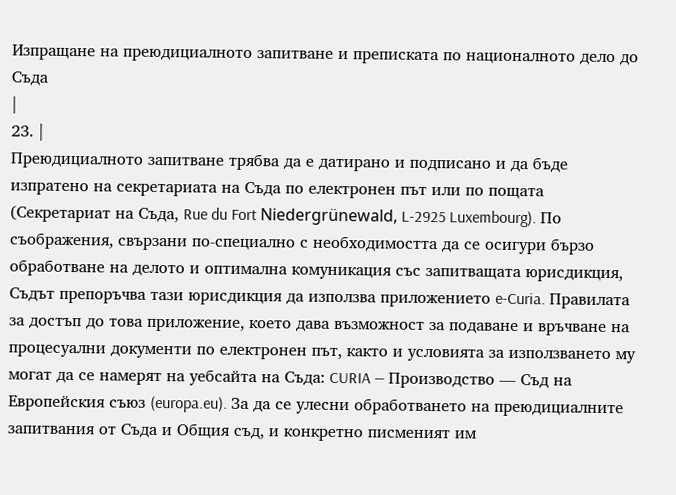Изпращане на преюдициалното запитване и преписката по националното дело до Съда
|
23. |
Преюдициалното запитване трябва да е датирано и подписано и да бъде изпратено на секретариата на Съда по електронен път или по пощата (Секретариат на Съда, Rue du Fort Niedergrünewald, L-2925 Luxembourg). По съображения, свързани по-специално с необходимостта да се осигури бързо обработване на делото и оптимална комуникация със запитващата юрисдикция, Съдът препоръчва тази юрисдикция да използва приложението e-Curia. Правилата за достъп до това приложение, което дава възможност за подаване и връчване на процесуални документи по електронен път, както и условията за използването му могат да се намерят на уебсайта на Съда: CURIA — Производство — Съд на Европейския съюз (europa.eu). За да се улесни обработването на преюдициалните запитвания от Съда и Общия съд, и конкретно писменият им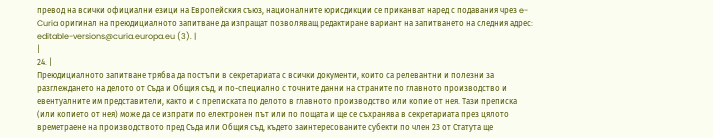превод на всички официални езици на Европейския съюз, националните юрисдикции се приканват наред с подавания чрез e-Curia оригинал на преюдициалното запитване да изпращат позволяващ редактиране вариант на запитването на следния адрес: editable-versions@curia.europa.eu (3). |
|
24. |
Преюдициалното запитване трябва да постъпи в секретариата с всички документи, които са релевантни и полезни за разглеждането на делото от Съда и Общия съд, и по-специално с точните данни на страните по главното производство и евентуалните им представители, както и с преписката по делото в главното производство или копие от нея. Тази преписка (или копието от нея) може да се изпрати по електронен път или по пощата и ще се съхранява в секретариата през цялото времетраене на производството пред Съда или Общия съд, където заинтересованите субекти по член 23 от Статута ще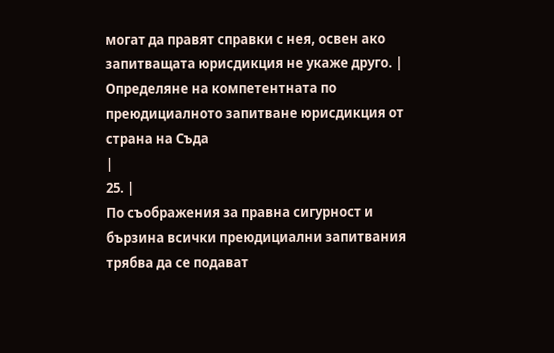могат да правят справки с нея, освен ако запитващата юрисдикция не укаже друго. |
Определяне на компетентната по преюдициалното запитване юрисдикция от страна на Съда
|
25. |
По съображения за правна сигурност и бързина всички преюдициални запитвания трябва да се подават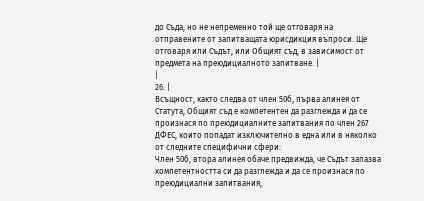до Съда, но не непременно той ще отговаря на отправените от запитващата юрисдикция въпроси. Ще отговаря или Съдът, или Общият съд, в зависимост от предмета на преюдициалното запитване. |
|
26. |
Всъщност, както следва от член 50б, първа алинея от Статута, Общият съд е компетентен да разглежда и да се произнася по преюдициалните запитвания по член 267 ДФЕС, които попадат изключително в една или в няколко от следните специфични сфери:
Член 50б, втора алинея обаче предвижда, че Съдът запазва компетентността си да разглежда и да се произнася по преюдициални запитвания,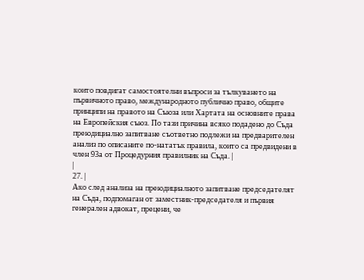които повдигат самостоятелни въпроси за тълкуването на първичното право, международното публично право, общите принципи на правото на Съюза или Хартата на основните права на Европейския съюз. По тази причина всяко подадено до Съда преюдициално запитване съответно подлежи на предварителен анализ по описаните по-нататък правила, които са предвидени в член 93а от Процедурния правилник на Съда. |
|
27. |
Ако след анализа на преюдициалното запитване председателят на Съда, подпомаган от заместник-председателя и първия генерален адвокат, прецени, че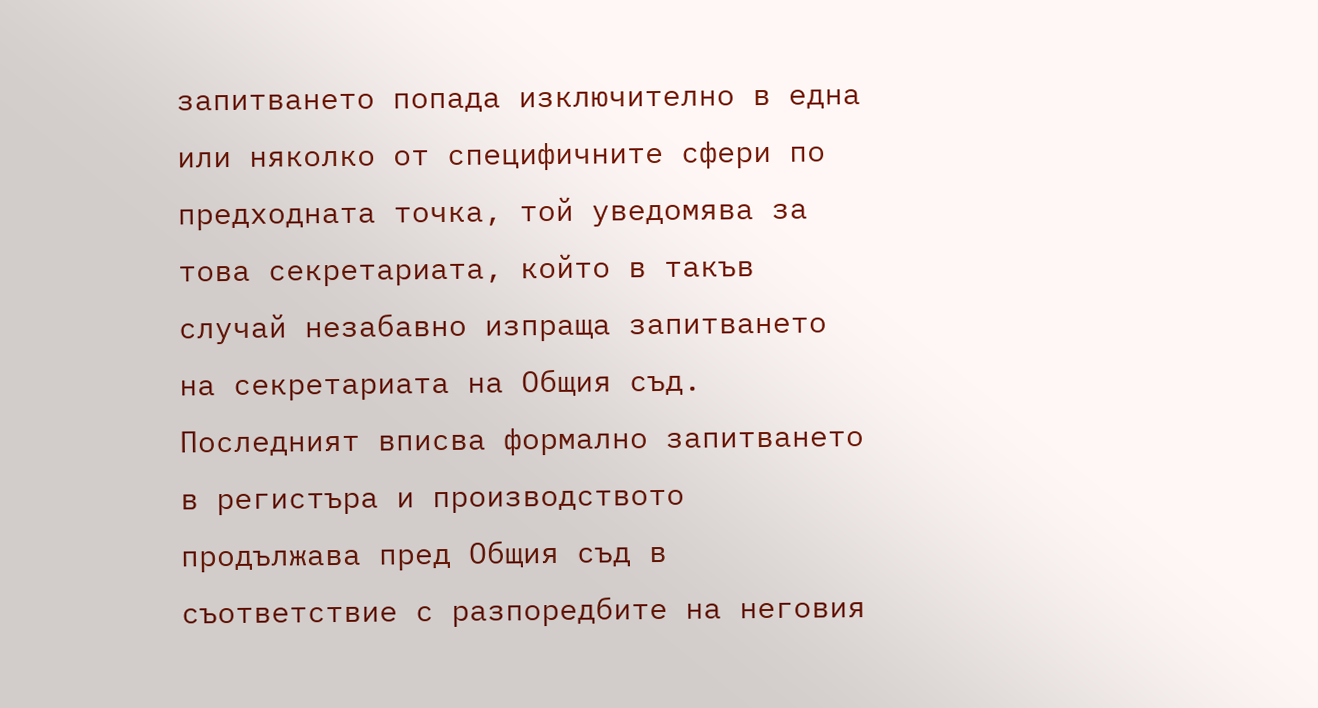запитването попада изключително в една или няколко от специфичните сфери по предходната точка, той уведомява за това секретариата, който в такъв случай незабавно изпраща запитването на секретариата на Общия съд. Последният вписва формално запитването в регистъра и производството продължава пред Общия съд в съответствие с разпоредбите на неговия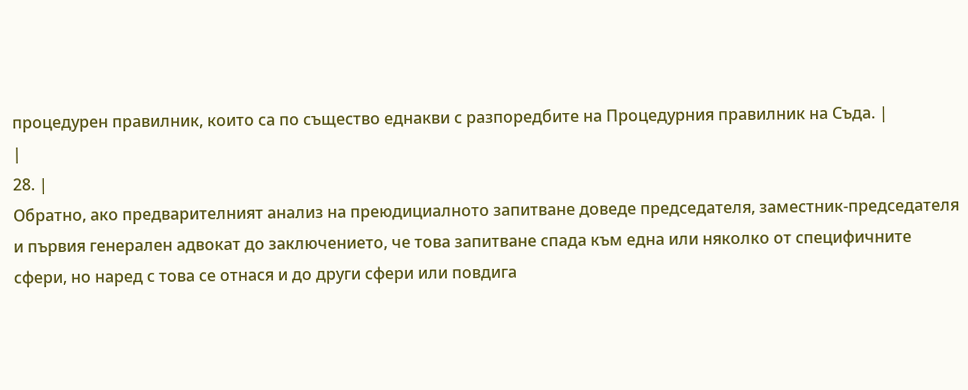процедурен правилник, които са по същество еднакви с разпоредбите на Процедурния правилник на Съда. |
|
28. |
Обратно, ако предварителният анализ на преюдициалното запитване доведе председателя, заместник-председателя и първия генерален адвокат до заключението, че това запитване спада към една или няколко от специфичните сфери, но наред с това се отнася и до други сфери или повдига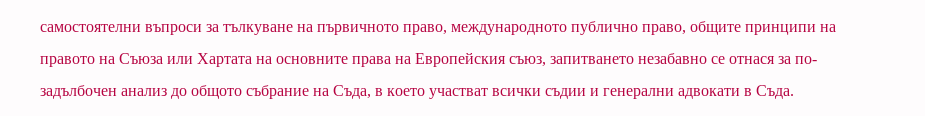самостоятелни въпроси за тълкуване на първичното право, международното публично право, общите принципи на правото на Съюза или Хартата на основните права на Европейския съюз, запитването незабавно се отнася за по-задълбочен анализ до общото събрание на Съда, в което участват всички съдии и генерални адвокати в Съда.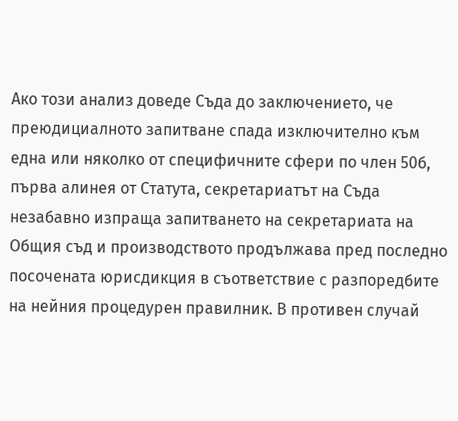Ако този анализ доведе Съда до заключението, че преюдициалното запитване спада изключително към една или няколко от специфичните сфери по член 50б, първа алинея от Статута, секретариатът на Съда незабавно изпраща запитването на секретариата на Общия съд и производството продължава пред последно посочената юрисдикция в съответствие с разпоредбите на нейния процедурен правилник. В противен случай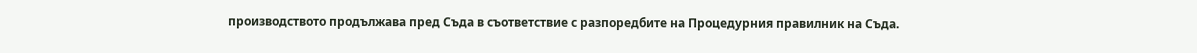производството продължава пред Съда в съответствие с разпоредбите на Процедурния правилник на Съда.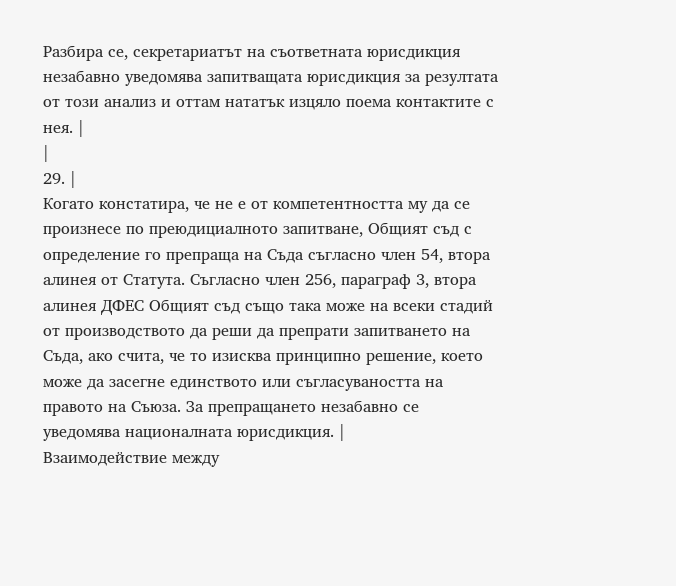Разбира се, секретариатът на съответната юрисдикция незабавно уведомява запитващата юрисдикция за резултата от този анализ и оттам нататък изцяло поема контактите с нея. |
|
29. |
Когато констатира, че не е от компетентността му да се произнесе по преюдициалното запитване, Общият съд с определение го препраща на Съда съгласно член 54, втора алинея от Статута. Съгласно член 256, параграф 3, втора алинея ДФЕС Общият съд също така може на всеки стадий от производството да реши да препрати запитването на Съда, ако счита, че то изисква принципно решение, което може да засегне единството или съгласуваността на правото на Съюза. За препращането незабавно се уведомява националната юрисдикция. |
Взаимодействие между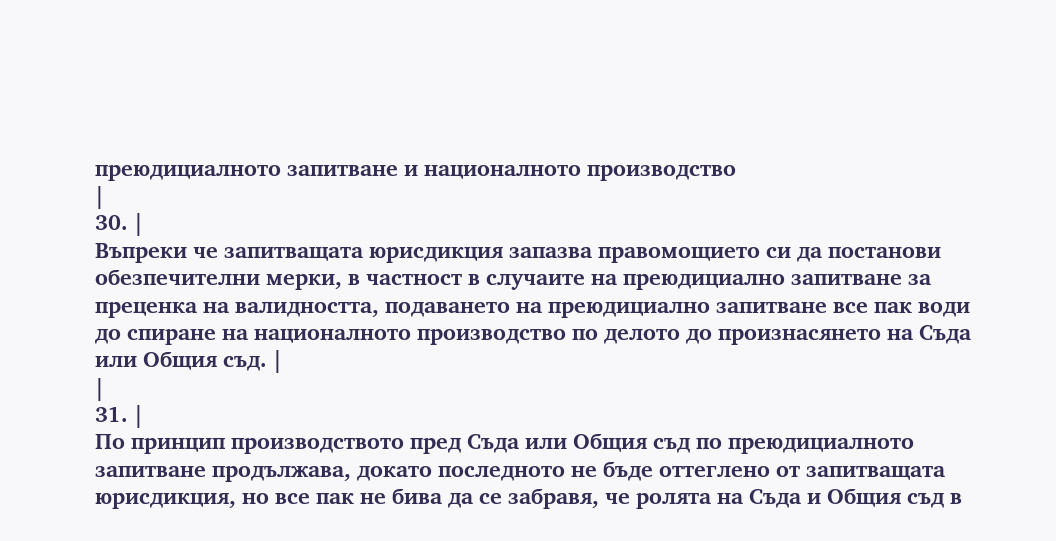преюдициалното запитване и националното производство
|
30. |
Въпреки че запитващата юрисдикция запазва правомощието си да постанови обезпечителни мерки, в частност в случаите на преюдициално запитване за преценка на валидността, подаването на преюдициално запитване все пак води до спиране на националното производство по делото до произнасянето на Съда или Общия съд. |
|
31. |
По принцип производството пред Съда или Общия съд по преюдициалното запитване продължава, докато последното не бъде оттеглено от запитващата юрисдикция, но все пак не бива да се забравя, че ролята на Съда и Общия съд в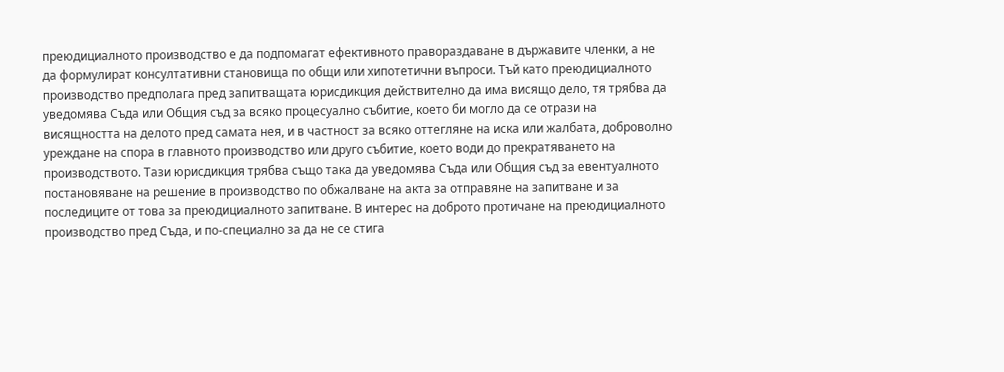преюдициалното производство е да подпомагат ефективното правораздаване в държавите членки, а не да формулират консултативни становища по общи или хипотетични въпроси. Тъй като преюдициалното производство предполага пред запитващата юрисдикция действително да има висящо дело, тя трябва да уведомява Съда или Общия съд за всяко процесуално събитие, което би могло да се отрази на висящността на делото пред самата нея, и в частност за всяко оттегляне на иска или жалбата, доброволно уреждане на спора в главното производство или друго събитие, което води до прекратяването на производството. Тази юрисдикция трябва също така да уведомява Съда или Общия съд за евентуалното постановяване на решение в производство по обжалване на акта за отправяне на запитване и за последиците от това за преюдициалното запитване. В интерес на доброто протичане на преюдициалното производство пред Съда, и по-специално за да не се стига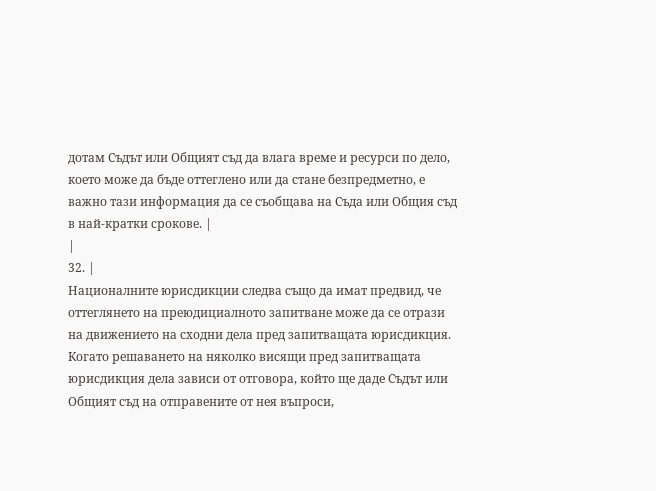дотам Съдът или Общият съд да влага време и ресурси по дело, което може да бъде оттеглено или да стане безпредметно, е важно тази информация да се съобщава на Съда или Общия съд в най-кратки срокове. |
|
32. |
Националните юрисдикции следва също да имат предвид, че оттеглянето на преюдициалното запитване може да се отрази на движението на сходни дела пред запитващата юрисдикция. Когато решаването на няколко висящи пред запитващата юрисдикция дела зависи от отговора, който ще даде Съдът или Общият съд на отправените от нея въпроси,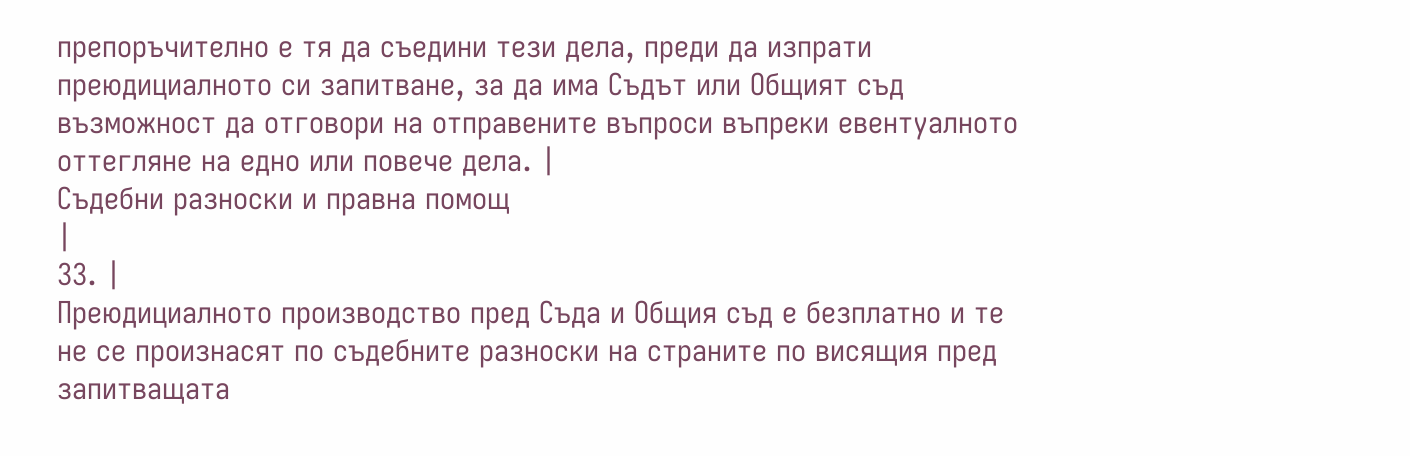препоръчително е тя да съедини тези дела, преди да изпрати преюдициалното си запитване, за да има Съдът или Общият съд възможност да отговори на отправените въпроси въпреки евентуалното оттегляне на едно или повече дела. |
Съдебни разноски и правна помощ
|
33. |
Преюдициалното производство пред Съда и Общия съд е безплатно и те не се произнасят по съдебните разноски на страните по висящия пред запитващата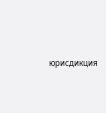юрисдикция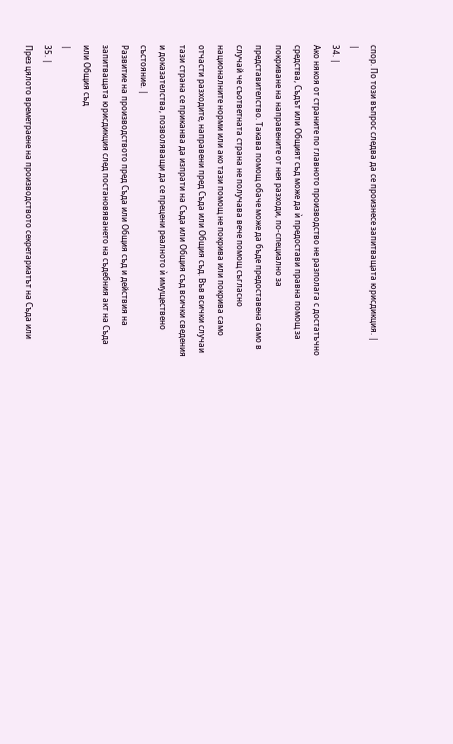спор. По този въпрос следва да се произнесе запитващата юрисдикция. |
|
34. |
Ако някоя от страните по главното производство не разполага с достатъчно средства, Съдът или Общият съд може да ѝ предостави правна помощ за покриване на направените от нея разходи, по-специално за представителство. Такава помощ обаче може да бъде предоставена само в случай че съответната страна не получава вече помощ съгласно националните норми или ако тази помощ не покрива или покрива само отчасти разходите, направени пред Съда или Общия съд. Във всички случаи тази страна се приканва да изпрати на Съда или Общия съд всички сведения и доказателства, позволяващи да се прецени реалното ѝ имуществено състояние. |
Развитие на производството пред Съда или Общия съд и действия на запитващата юрисдикция след постановяването на съдебния акт на Съда или Общия съд
|
35. |
През цялото времетраене на производството секретариатът на Съда или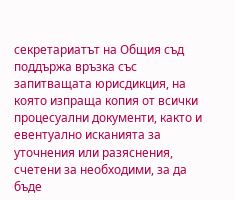секретариатът на Общия съд поддържа връзка със запитващата юрисдикция, на която изпраща копия от всички процесуални документи, както и евентуално исканията за уточнения или разяснения, счетени за необходими, за да бъде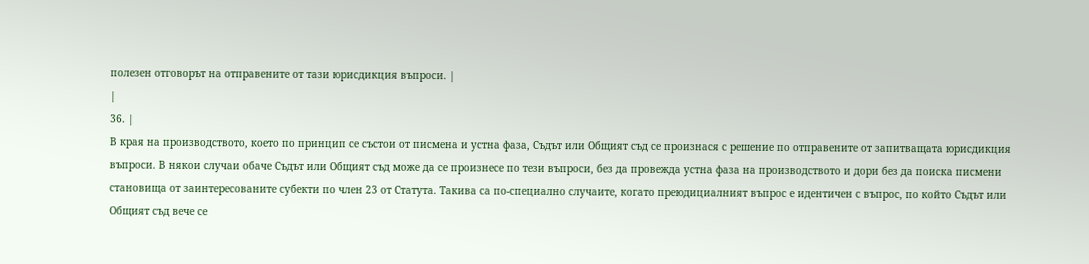полезен отговорът на отправените от тази юрисдикция въпроси. |
|
36. |
В края на производството, което по принцип се състои от писмена и устна фаза, Съдът или Общият съд се произнася с решение по отправените от запитващата юрисдикция въпроси. В някои случаи обаче Съдът или Общият съд може да се произнесе по тези въпроси, без да провежда устна фаза на производството и дори без да поиска писмени становища от заинтересованите субекти по член 23 от Статута. Такива са по-специално случаите, когато преюдициалният въпрос е идентичен с въпрос, по който Съдът или Общият съд вече се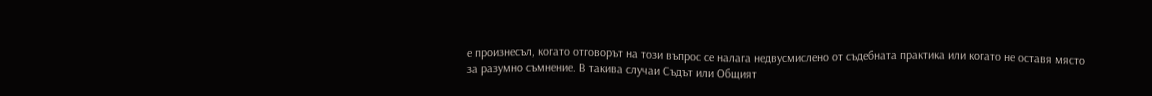е произнесъл, когато отговорът на този въпрос се налага недвусмислено от съдебната практика или когато не оставя място за разумно съмнение. В такива случаи Съдът или Общият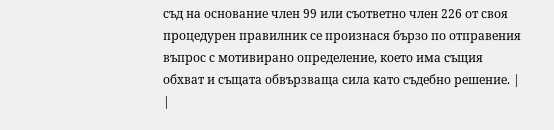съд на основание член 99 или съответно член 226 от своя процедурен правилник се произнася бързо по отправения въпрос с мотивирано определение, което има същия обхват и същата обвързваща сила като съдебно решение. |
|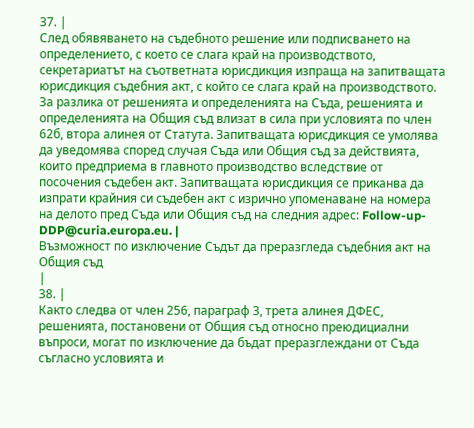37. |
След обявяването на съдебното решение или подписването на определението, с което се слага край на производството, секретариатът на съответната юрисдикция изпраща на запитващата юрисдикция съдебния акт, с който се слага край на производството. За разлика от решенията и определенията на Съда, решенията и определенията на Общия съд влизат в сила при условията по член 62б, втора алинея от Статута. Запитващата юрисдикция се умолява да уведомява според случая Съда или Общия съд за действията, които предприема в главното производство вследствие от посочения съдебен акт. Запитващата юрисдикция се приканва да изпрати крайния си съдебен акт с изрично упоменаване на номера на делото пред Съда или Общия съд на следния адрес: Follow-up-DDP@curia.europa.eu. |
Възможност по изключение Съдът да преразгледа съдебния акт на Общия съд
|
38. |
Както следва от член 256, параграф 3, трета алинея ДФЕС, решенията, постановени от Общия съд относно преюдициални въпроси, могат по изключение да бъдат преразглеждани от Съда съгласно условията и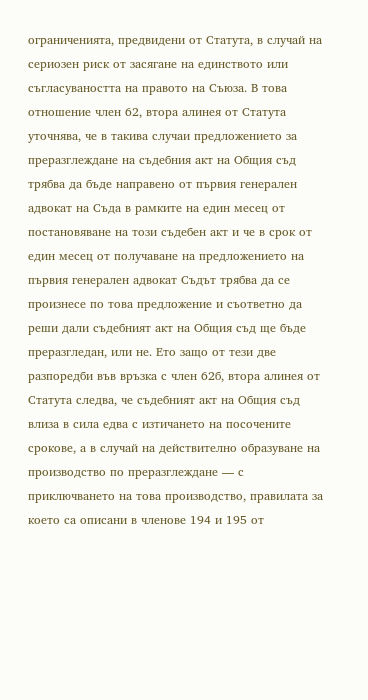ограниченията, предвидени от Статута, в случай на сериозен риск от засягане на единството или съгласуваността на правото на Съюза. В това отношение член 62, втора алинея от Статута уточнява, че в такива случаи предложението за преразглеждане на съдебния акт на Общия съд трябва да бъде направено от първия генерален адвокат на Съда в рамките на един месец от постановяване на този съдебен акт и че в срок от един месец от получаване на предложението на първия генерален адвокат Съдът трябва да се произнесе по това предложение и съответно да реши дали съдебният акт на Общия съд ще бъде преразгледан, или не. Ето защо от тези две разпоредби във връзка с член 62б, втора алинея от Статута следва, че съдебният акт на Общия съд влиза в сила едва с изтичането на посочените срокове, а в случай на действително образуване на производство по преразглеждане — с приключването на това производство, правилата за което са описани в членове 194 и 195 от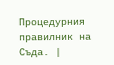Процедурния правилник на Съда. |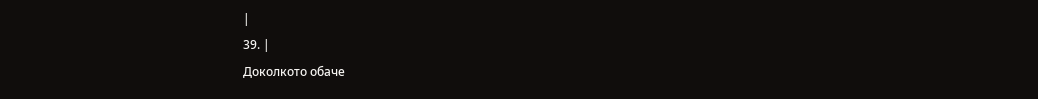|
39. |
Доколкото обаче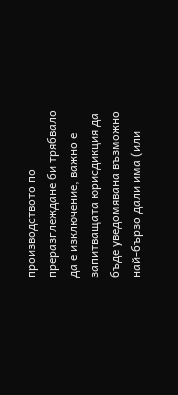производството по преразглеждане би трябвало да е изключение, важно е запитващата юрисдикция да бъде уведомявана възможно най-бързо дали има (или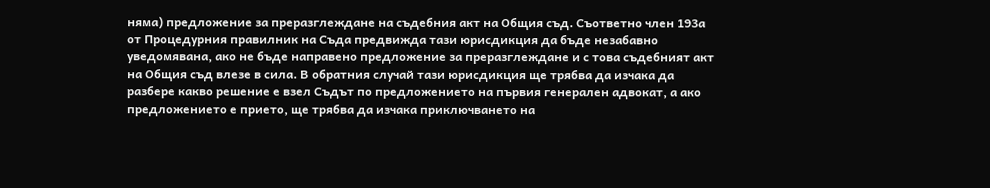няма) предложение за преразглеждане на съдебния акт на Общия съд. Съответно член 193а от Процедурния правилник на Съда предвижда тази юрисдикция да бъде незабавно уведомявана, ако не бъде направено предложение за преразглеждане и с това съдебният акт на Общия съд влезе в сила. В обратния случай тази юрисдикция ще трябва да изчака да разбере какво решение е взел Съдът по предложението на първия генерален адвокат, а ако предложението е прието, ще трябва да изчака приключването на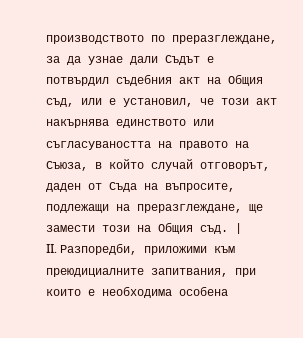производството по преразглеждане, за да узнае дали Съдът е потвърдил съдебния акт на Общия съд, или е установил, че този акт накърнява единството или съгласуваността на правото на Съюза, в който случай отговорът, даден от Съда на въпросите, подлежащи на преразглеждане, ще замести този на Общия съд. |
II. Разпоредби, приложими към преюдициалните запитвания, при които е необходима особена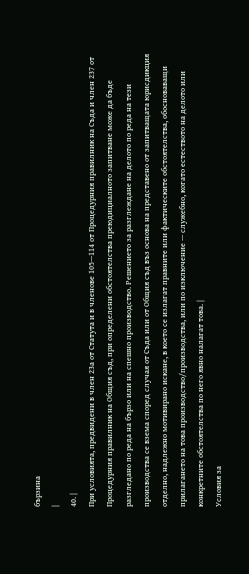бързина
|
40. |
При условията, предвидени в член 23а от Статута и в членове 105—114 от Процедурния правилник на Съда и член 237 от Процедурния правилник на Общия съд, при определени обстоятелства преюдициалното запитване може да бъде разгледано по реда на бързо или на спешно производство. Решението за разглеждане на делото по реда на тези производства се взема според случая от Съда или от Общия съд въз основа на представено от запитващата юрисдикция отделно, надлежно мотивирано искане, в което се излагат правните или фактическите обстоятелства, обосноваващи прилагането на това производство/производства, или по изключение — служебно, когато естеството на делото или конкретните обстоятелства по него явно налагат това. |
Условия за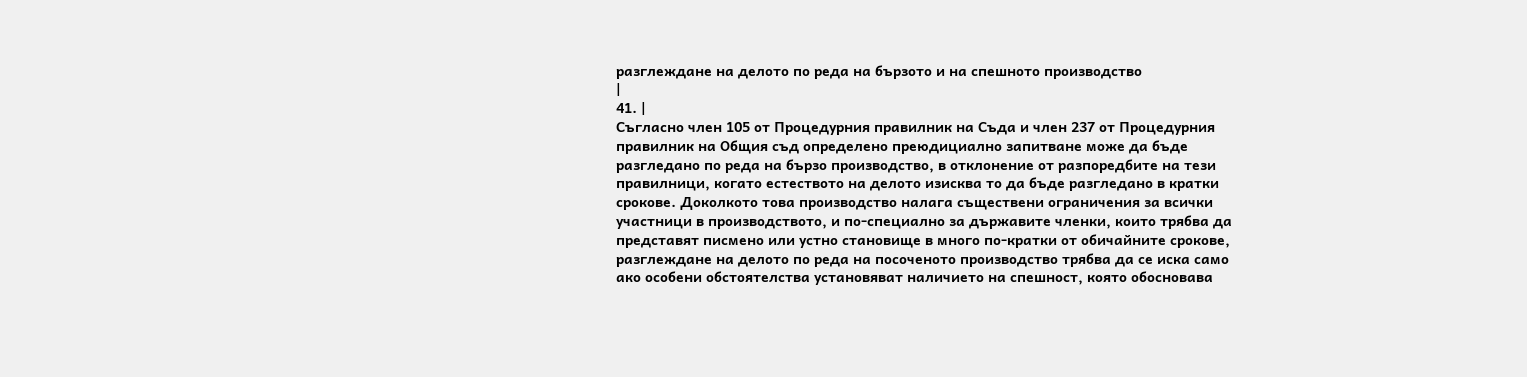разглеждане на делото по реда на бързото и на спешното производство
|
41. |
Съгласно член 105 от Процедурния правилник на Съда и член 237 от Процедурния правилник на Общия съд определено преюдициално запитване може да бъде разгледано по реда на бързо производство, в отклонение от разпоредбите на тези правилници, когато естеството на делото изисква то да бъде разгледано в кратки срокове. Доколкото това производство налага съществени ограничения за всички участници в производството, и по-специално за държавите членки, които трябва да представят писмено или устно становище в много по-кратки от обичайните срокове, разглеждане на делото по реда на посоченото производство трябва да се иска само ако особени обстоятелства установяват наличието на спешност, която обосновава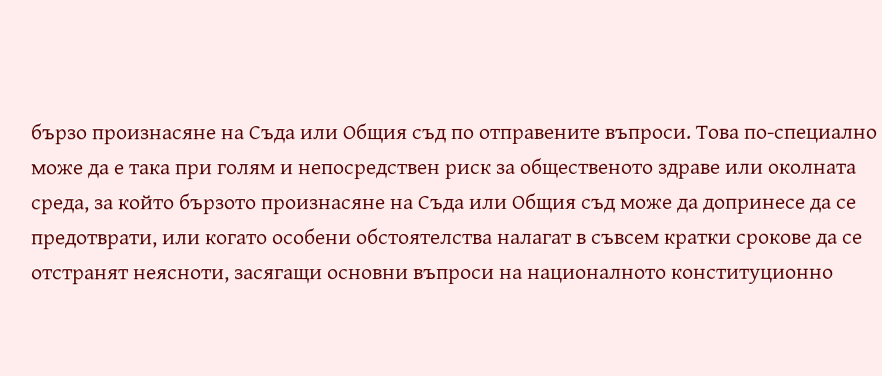бързо произнасяне на Съда или Общия съд по отправените въпроси. Това по-специално може да е така при голям и непосредствен риск за общественото здраве или околната среда, за който бързото произнасяне на Съда или Общия съд може да допринесе да се предотврати, или когато особени обстоятелства налагат в съвсем кратки срокове да се отстранят неясноти, засягащи основни въпроси на националното конституционно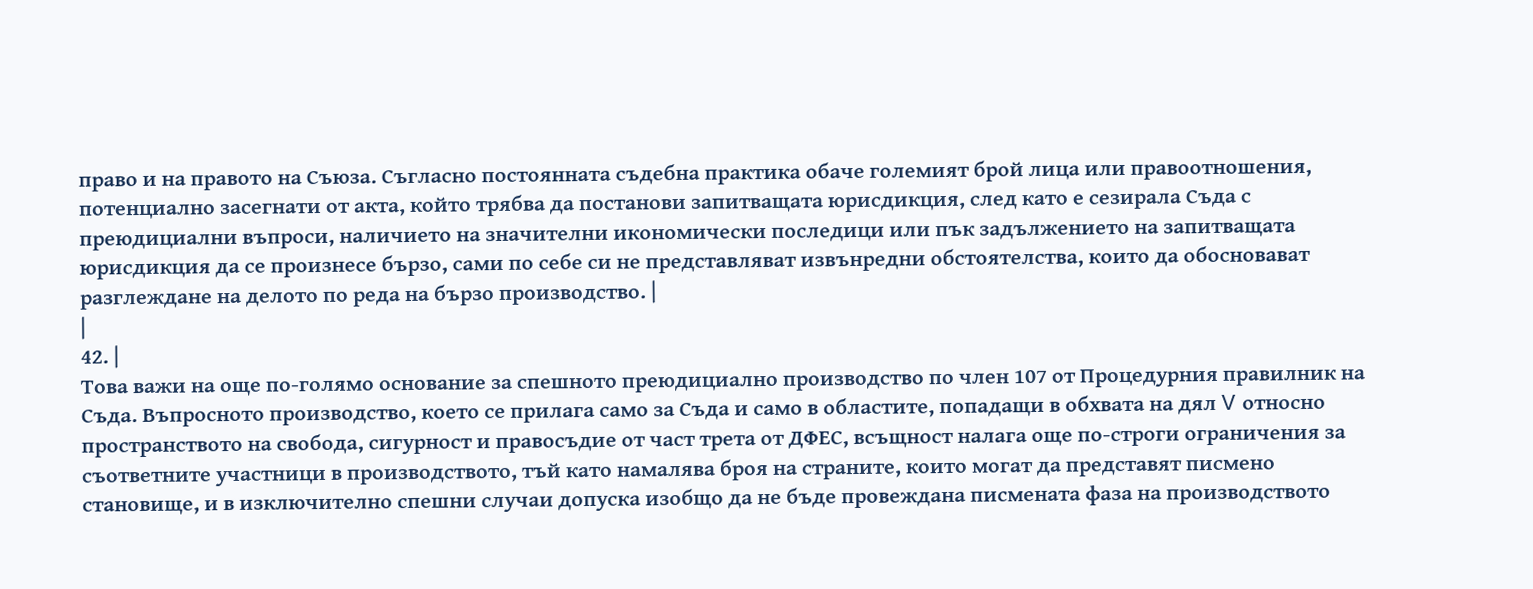право и на правото на Съюза. Съгласно постоянната съдебна практика обаче големият брой лица или правоотношения, потенциално засегнати от акта, който трябва да постанови запитващата юрисдикция, след като е сезирала Съда с преюдициални въпроси, наличието на значителни икономически последици или пък задължението на запитващата юрисдикция да се произнесе бързо, сами по себе си не представляват извънредни обстоятелства, които да обосновават разглеждане на делото по реда на бързо производство. |
|
42. |
Това важи на още по-голямо основание за спешното преюдициално производство по член 107 от Процедурния правилник на Съда. Въпросното производство, което се прилага само за Съда и само в областите, попадащи в обхвата на дял V относно пространството на свобода, сигурност и правосъдие от част трета от ДФЕС, всъщност налага още по-строги ограничения за съответните участници в производството, тъй като намалява броя на страните, които могат да представят писмено становище, и в изключително спешни случаи допуска изобщо да не бъде провеждана писмената фаза на производството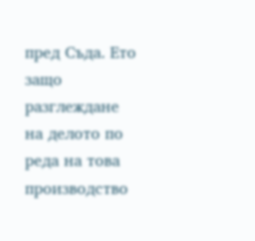пред Съда. Ето защо разглеждане на делото по реда на това производство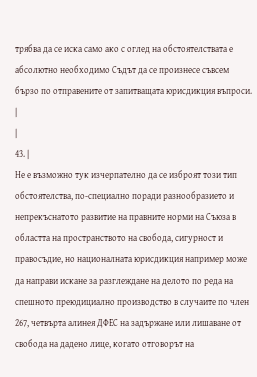трябва да се иска само ако с оглед на обстоятелствата е абсолютно необходимо Съдът да се произнесе съвсем бързо по отправените от запитващата юрисдикция въпроси. |
|
43. |
Не е възможно тук изчерпателно да се изброят този тип обстоятелства, по-специално поради разнообразието и непрекъснатото развитие на правните норми на Съюза в областта на пространството на свобода, сигурност и правосъдие, но националната юрисдикция например може да направи искане за разглеждане на делото по реда на спешното преюдициално производство в случаите по член 267, четвърта алинея ДФЕС на задържане или лишаване от свобода на дадено лице, когато отговорът на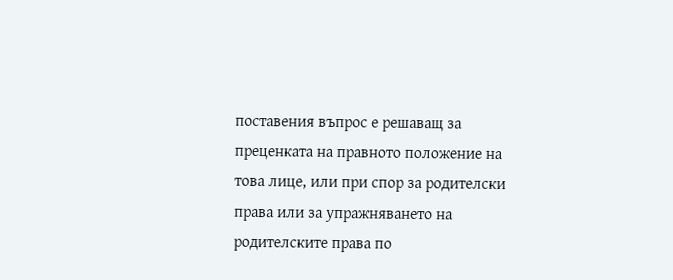поставения въпрос е решаващ за преценката на правното положение на това лице, или при спор за родителски права или за упражняването на родителските права по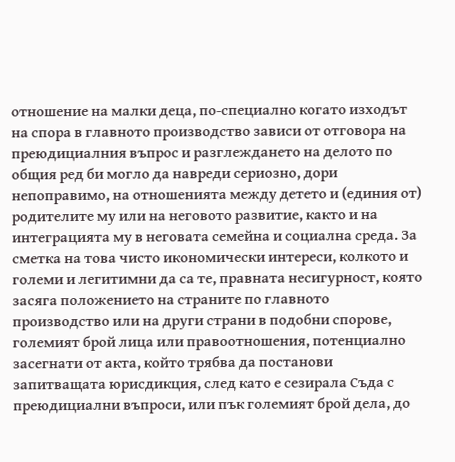отношение на малки деца, по-специално когато изходът на спора в главното производство зависи от отговора на преюдициалния въпрос и разглеждането на делото по общия ред би могло да навреди сериозно, дори непоправимо, на отношенията между детето и (единия от) родителите му или на неговото развитие, както и на интеграцията му в неговата семейна и социална среда. За сметка на това чисто икономически интереси, колкото и големи и легитимни да са те, правната несигурност, която засяга положението на страните по главното производство или на други страни в подобни спорове, големият брой лица или правоотношения, потенциално засегнати от акта, който трябва да постанови запитващата юрисдикция, след като е сезирала Съда с преюдициални въпроси, или пък големият брой дела, до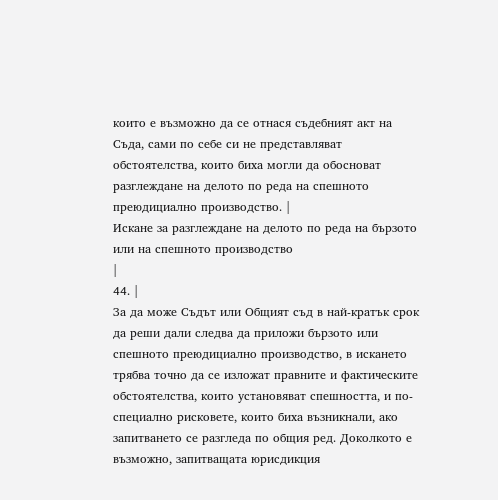които е възможно да се отнася съдебният акт на Съда, сами по себе си не представляват обстоятелства, които биха могли да обосноват разглеждане на делото по реда на спешното преюдициално производство. |
Искане за разглеждане на делото по реда на бързото или на спешното производство
|
44. |
За да може Съдът или Общият съд в най-кратък срок да реши дали следва да приложи бързото или спешното преюдициално производство, в искането трябва точно да се изложат правните и фактическите обстоятелства, които установяват спешността, и по-специално рисковете, които биха възникнали, ако запитването се разгледа по общия ред. Доколкото е възможно, запитващата юрисдикция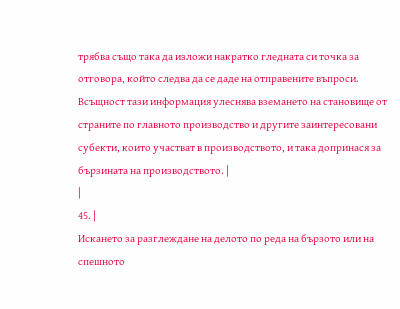трябва също така да изложи накратко гледната си точка за отговора, който следва да се даде на отправените въпроси. Всъщност тази информация улеснява вземането на становище от страните по главното производство и другите заинтересовани субекти, които участват в производството, и така допринася за бързината на производството. |
|
45. |
Искането за разглеждане на делото по реда на бързото или на спешното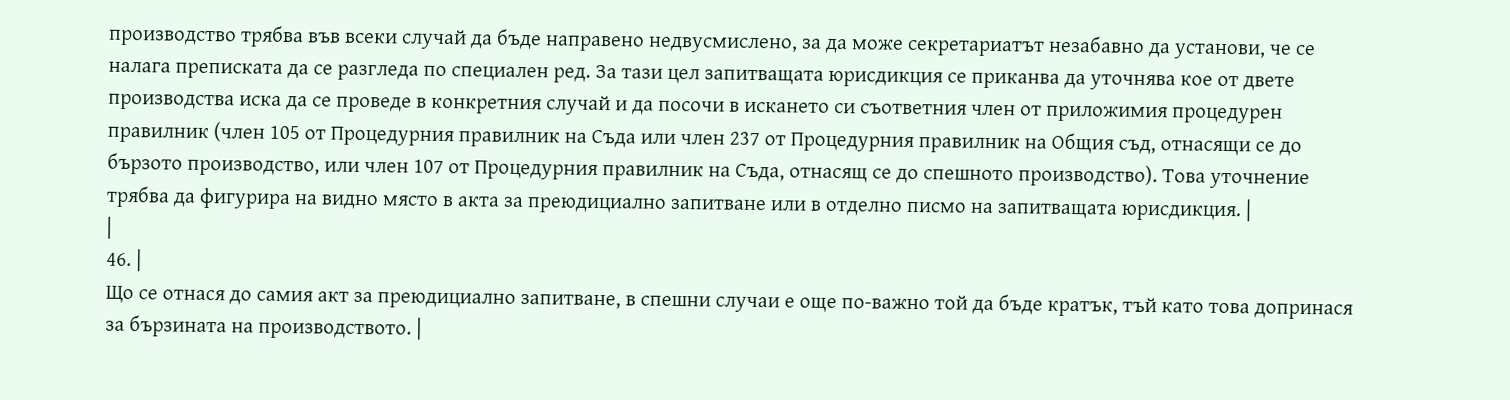производство трябва във всеки случай да бъде направено недвусмислено, за да може секретариатът незабавно да установи, че се налага преписката да се разгледа по специален ред. За тази цел запитващата юрисдикция се приканва да уточнява кое от двете производства иска да се проведе в конкретния случай и да посочи в искането си съответния член от приложимия процедурен правилник (член 105 от Процедурния правилник на Съда или член 237 от Процедурния правилник на Общия съд, отнасящи се до бързото производство, или член 107 от Процедурния правилник на Съда, отнасящ се до спешното производство). Това уточнение трябва да фигурира на видно място в акта за преюдициално запитване или в отделно писмо на запитващата юрисдикция. |
|
46. |
Що се отнася до самия акт за преюдициално запитване, в спешни случаи е още по-важно той да бъде кратък, тъй като това допринася за бързината на производството. |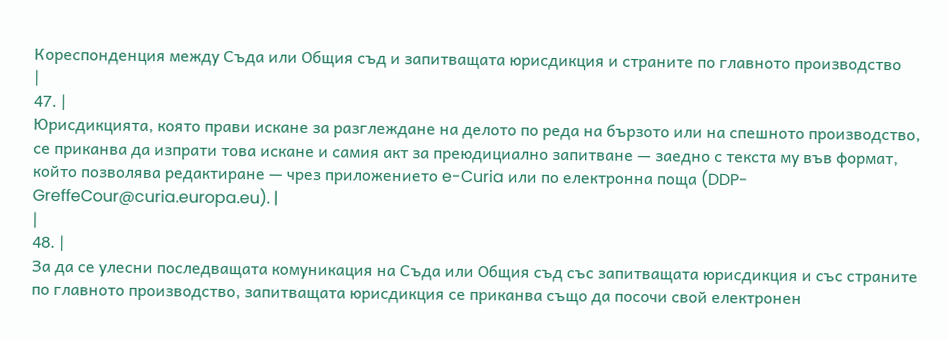Кореспонденция между Съда или Общия съд и запитващата юрисдикция и страните по главното производство
|
47. |
Юрисдикцията, която прави искане за разглеждане на делото по реда на бързото или на спешното производство, се приканва да изпрати това искане и самия акт за преюдициално запитване — заедно с текста му във формат, който позволява редактиране — чрез приложението e-Curia или по електронна поща (DDP-GreffeCour@curia.europa.eu). |
|
48. |
За да се улесни последващата комуникация на Съда или Общия съд със запитващата юрисдикция и със страните по главното производство, запитващата юрисдикция се приканва също да посочи свой електронен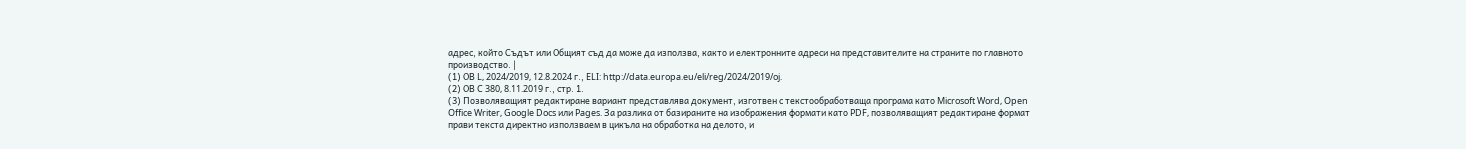адрес, който Съдът или Общият съд да може да използва, както и електронните адреси на представителите на страните по главното производство. |
(1) ОВ L, 2024/2019, 12.8.2024 г., ELI: http://data.europa.eu/eli/reg/2024/2019/oj.
(2) ОВ C 380, 8.11.2019 г., стр. 1.
(3) Позволяващият редактиране вариант представлява документ, изготвен с текстообработваща програма като Microsoft Word, Open Office Writer, Google Docs или Pages. За разлика от базираните на изображения формати като PDF, позволяващият редактиране формат прави текста директно използваем в цикъла на обработка на делото, и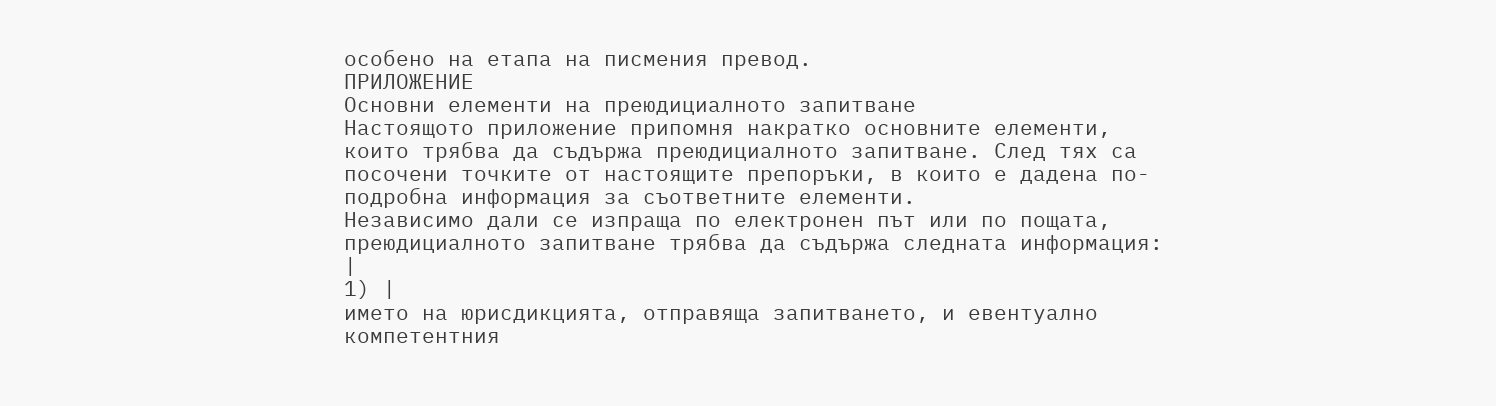особено на етапа на писмения превод.
ПРИЛОЖЕНИЕ
Основни елементи на преюдициалното запитване
Настоящото приложение припомня накратко основните елементи, които трябва да съдържа преюдициалното запитване. След тях са посочени точките от настоящите препоръки, в които е дадена по-подробна информация за съответните елементи.
Независимо дали се изпраща по електронен път или по пощата, преюдициалното запитване трябва да съдържа следната информация:
|
1) |
името на юрисдикцията, отправяща запитването, и евентуално компетентния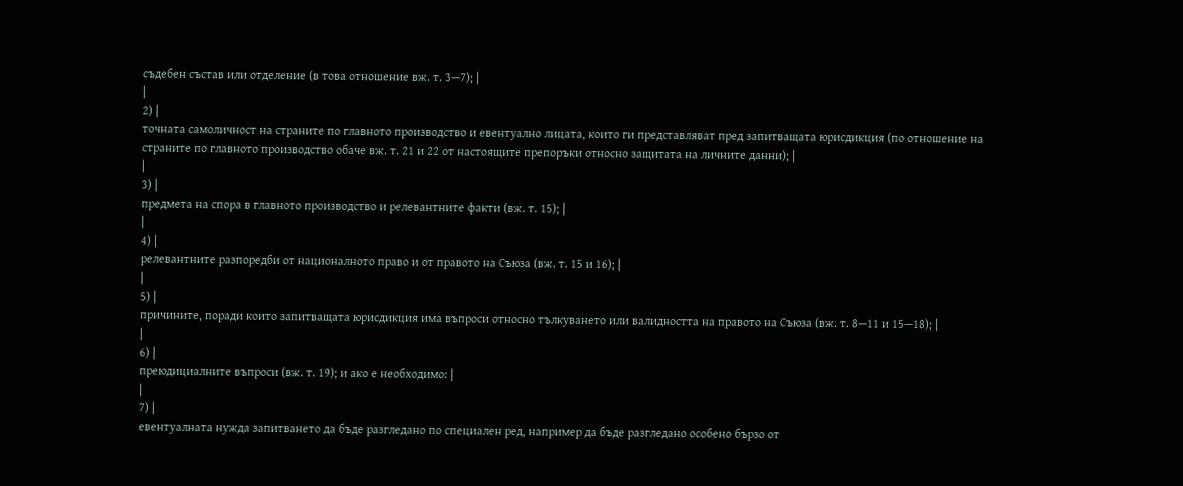съдебен състав или отделение (в това отношение вж. т. 3—7); |
|
2) |
точната самоличност на страните по главното производство и евентуално лицата, които ги представляват пред запитващата юрисдикция (по отношение на страните по главното производство обаче вж. т. 21 и 22 от настоящите препоръки относно защитата на личните данни); |
|
3) |
предмета на спора в главното производство и релевантните факти (вж. т. 15); |
|
4) |
релевантните разпоредби от националното право и от правото на Съюза (вж. т. 15 и 16); |
|
5) |
причините, поради които запитващата юрисдикция има въпроси относно тълкуването или валидността на правото на Съюза (вж. т. 8—11 и 15—18); |
|
6) |
преюдициалните въпроси (вж. т. 19); и ако е необходимо: |
|
7) |
евентуалната нужда запитването да бъде разгледано по специален ред, например да бъде разгледано особено бързо от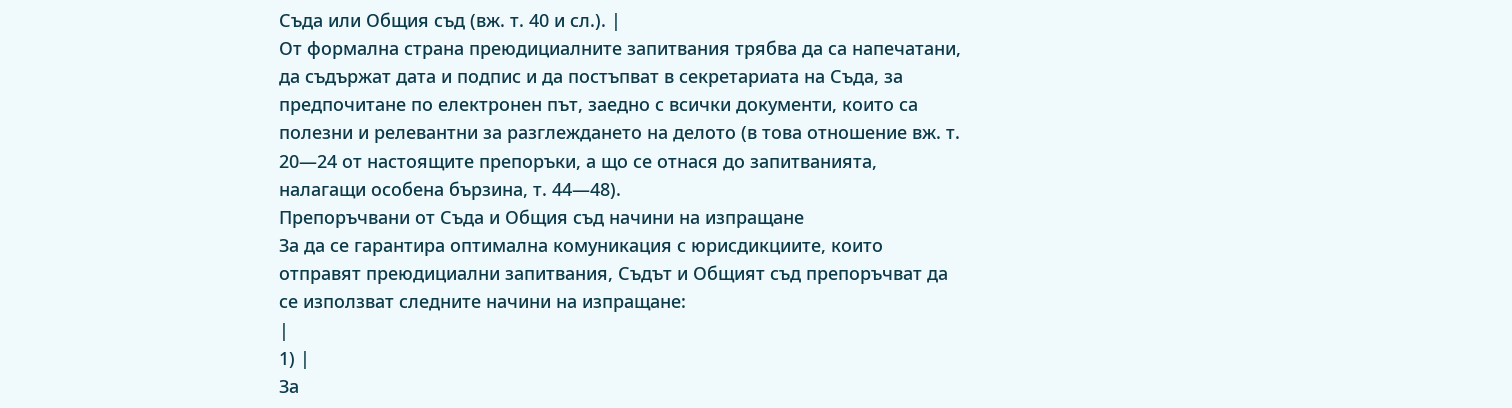Съда или Общия съд (вж. т. 40 и сл.). |
От формална страна преюдициалните запитвания трябва да са напечатани, да съдържат дата и подпис и да постъпват в секретариата на Съда, за предпочитане по електронен път, заедно с всички документи, които са полезни и релевантни за разглеждането на делото (в това отношение вж. т. 20—24 от настоящите препоръки, а що се отнася до запитванията, налагащи особена бързина, т. 44—48).
Препоръчвани от Съда и Общия съд начини на изпращане
За да се гарантира оптимална комуникация с юрисдикциите, които отправят преюдициални запитвания, Съдът и Общият съд препоръчват да се използват следните начини на изпращане:
|
1) |
За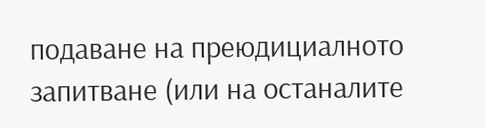подаване на преюдициалното запитване (или на останалите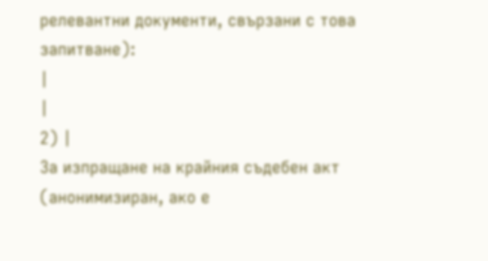релевантни документи, свързани с това запитване):
|
|
2) |
За изпращане на крайния съдебен акт (анонимизиран, ако е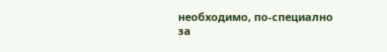необходимо, по-специално за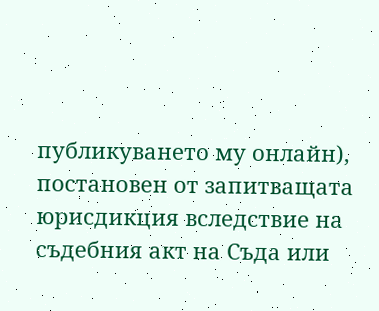публикуването му онлайн), постановен от запитващата юрисдикция вследствие на съдебния акт на Съда или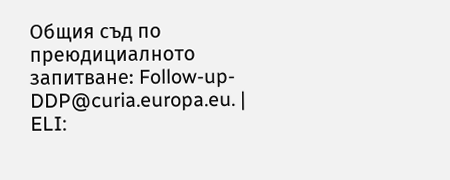Общия съд по преюдициалното запитване: Follow-up-DDP@curia.europa.eu. |
ELI: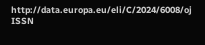http://data.europa.eu/eli/C/2024/6008/oj
ISSN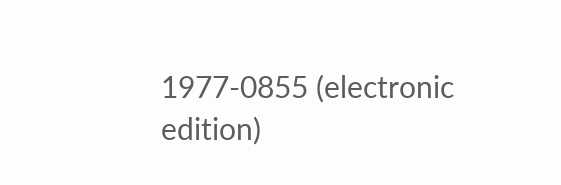1977-0855 (electronic edition)